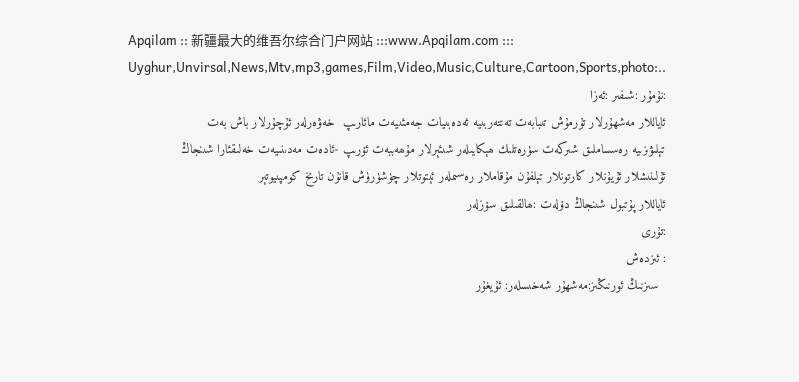Apqilam :: 新疆最大的维吾尔综合门户网站 :::www.Apqilam.com ::: Uyghur,Unvirsal,News,Mtv,mp3,games,Film,Video,Music,Culture,Cartoon,Sports,photo:..
:نۇمۇر :شىفىر :ئەزا
ئاياللار مەشھۇرلار تۇرمۇش تىبابەت تەنتەربىيە ئەدەبىيات جەمئىيەت مائارىپ  خەۋەرلەر ئۇچۇرلار باش بەت
تېلىۋىزىيە رەسساملىق شىركەت سۈرەتلىك ھېكايىلەر شىئېرلار مۇھەببەت ئۆرىپ -ئادەت مەدىنىيەت خەلىقئارا شىنجاڭ
ئۇلىنىشلار ئۇيۇنلار كارتونلار تېلفۇن مۇقاملار رەسىملەر ئېتوتلار چۈشۈرۈش قانۇن تارىخ كومپىيوتېر
ئاياللار پۇتبول شىنجاڭ دۆلەت :ھالقىلىق سۆزلەر
:تۇرى
: ئىزدەش
  سىزنىڭ ئورنىڭىز:مەشھۇر شەخىسلەر: ئۇيغۇر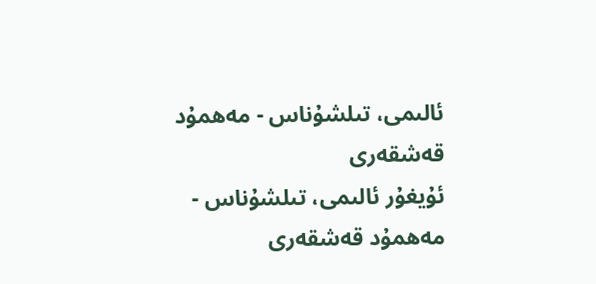ئالىمى، تىلشۇناس - مەھمۇد قەشقەرى
ئۇيغۇر ئالىمى، تىلشۇناس - مەھمۇد قەشقەرى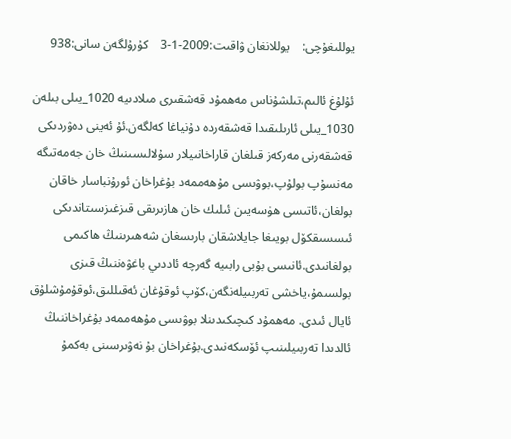يوللىغۇچى:    يوللانغان ۋاقىت:2009-1-3    كۇرۇلگەن سانى:938

ئۇلۇغ ئالىم،تىلشۇناس مەھمۇد قەشقىرى مىلادىيە 1020_يىلى بىلەن 1030_يىلى ئارىلىقىدا قەشقەردە دۇنياغا كەلگەن.ئۇ ئەينى دەۋردىكى قەشقەرنى مەركەز قىلغان قاراخانىيلار سۇلالىسىنىڭ خان جەمەتىگە مەنسۇپ بولۇپ،بوۋىسى مۇھەممەد بۇغراخان ئورۇنباسار خاقان بولغان،ئاتىسى ھۈسەيىن ئىلىك خان ھازىرىقى قىزغىزسىتاندىكى ئىسسىقكۆل بويىغا جايلاشقان بارىسغان شەھىرىنىڭ ھاكىمى بولغانىدى.ئانىسى بۇبى رابىيە گەرچە ئاددىي باغۋەننىڭ قىزى بولسىمۇ،ياخشى تەربىيلەنگەن،كۆپ ئوقۇغان ئەقىللىق،ئوقۇمۇشلۇق ئايال ئىدى. مەھمۇد كىچىكىدىنلا بوۋىسى مۇھەممەد بۇغراخاننىڭ ئالدىدا تەربىيلىنىپ ئۆسكەنىدى.بۇغراخان بۇ نەۋىرسىنى بەكمۇ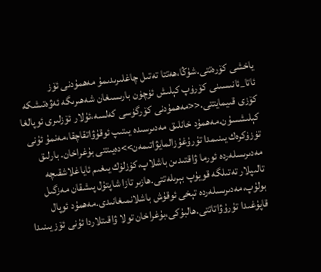ياخشى كۆرەتتى.شۇڭا،ھەتتا تەتىل چاغلىرىدىمۇ مەھمۇدنى ئۆز ئاتا_ئانىسىنى كۆرۈپ كېلىش ئۈچۈن بارىسىغان شەھىرىگە ئەۋەتىشكە كۆزى قىيمايتتى.<<مەھمۇدنى كۆرگۈسى كەلسە،ئۇلار ئۆزلىرى ئوپالغا كېلىشسۇن.مەھمۇد خانلىق مەدىرسىدە يىتىپ ئوقۇۋاتقاچقا،مەنمۇ ئۇنى تۈزۈكرەك يىنىمدا تۇرۇغۇزالمايۋاتىمەن>>دەيىتتى بۇغراخان. بارلىق مەدىرىسلەردە ئورما ۋاقتىدىن باشلاپ،كۈزلۈك يىغىم ئاياغلاشقىچە تالىپلار تەتىلگە قويۇپ بېرىلەتتى.ھازىر تازا شاپتۇل پىشقان مەزگىل بولۇپ،مەدىرىسلەردە تېخى ئوقۇش باشلانمىغانىدى.مەھمۇد ئوپال قاپۇغىدا تۇرۇۋاتاتتى.ھالبۇكى،بۇغراخان تولا ۋاقىتلاردا ئۇنى ئۆز يىنىدا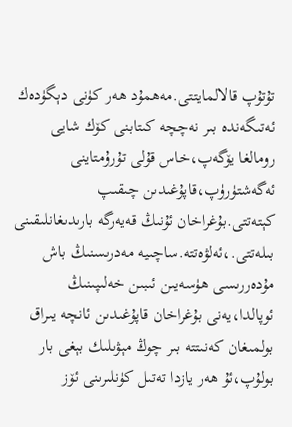تۇتۇپ قالالمايتتى.مەھمۇد ھەر كۈنى دېگۈدەك ئەتىگەندە بىر نەچچە كىتابنى كۆك شايى رومالغا يۆگەپ،خاس قۇلى تۇرۇمتاينى ئەگەشتۈرۈپ،قاپۇغىدىن چىقىپ كېتەتتى.بۇغراخان ئۇنىڭ قەيەرگە بارىدىغانلىقىنى بىلەتتى.،ئەلۋەتتە.ساچىيە مەدرىسنىڭ باش مۇدەررىسى ھۈسەيىن ئىبىن خەلىپىنىڭ ئوپالدا،يەنى بۇغراخان قاپۇغىدىن ئانچە يىراق بولمىغان كەنىتتە بىر چوڭ مېۋىلىك بېغى بار بولۇپ،ئۇ ھەر يازدا تەتىل كۈنلىرىنى ئۆز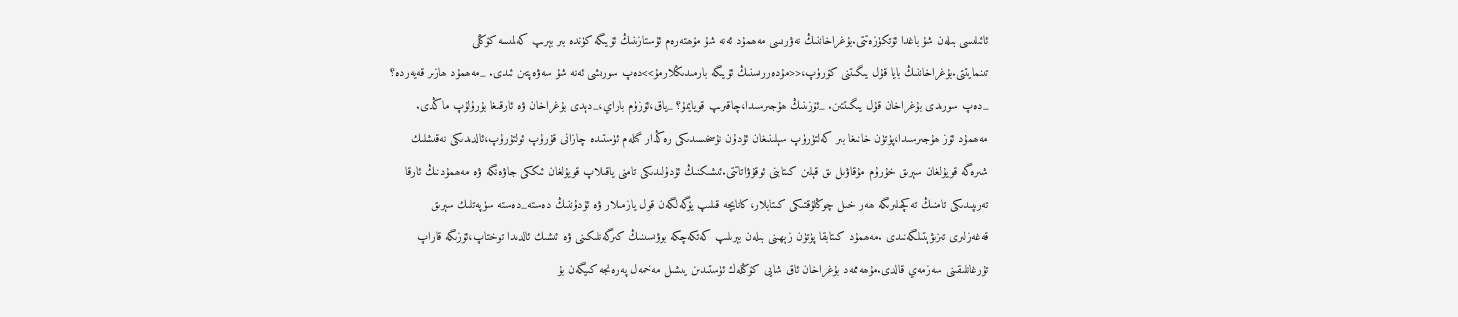ئائىلىسى بىلەن شۇ باغدا ئۆتكۈزەتتى.بۇغراخاننىڭ نەۋرىسى مەھمۇد ئەنە شۇ مۆھتەرەم ئۇستازىنىڭ ئۆيىگە كۈندە بىر بېرىپ كەلمىسە كۆڭلى تىنمايتتى.بۇغراخاننىڭ بايا قۇل يىگىتنى كۆرۈپ،<<مۇدەررىسنىڭ ئۆيىگە بارمىدىڭلارمۇ>>دەپ سورىشى ئەنە شۇ سەۋەپتىن ئىدى. _مەھمۇد ھازىر قەيەردە؟ _دەپ سورىدى بۇغراخان قۇل يىگىتتىن. _ئۆزىنىڭ ھۇجىرسىدا،چاقىرىپ قويايمۇ؟ _ياق،ئۆزۈم باراي،_دېدى بۇغراخان ۋە ئارقىغا بۇرۇلۇپ ماڭدى. مەھمۇد ئۆز ھۇجىرسىدا،پۈتۈن خانىغا بىر كەلتۈرۈپ سېلىنىغان ئۇدۇن نۇسخىسىدىكى رەڭدار گىلەم ئۈستىدە چازانى قۇرۇپ ئولتۇرۇپ،ئالدىدىكى نەقىشلىك شىرەگە قويۇلغان سېرىق خۇرۇم مۇقاۋىل ىق قېلىن كىتابنى ئوقۇۋاتاتتى.ئىشىكنىڭ ئۇدۇلىدىكى تامنى ياقىلاپ قويۇلغان ئىككى جاۋەنگە ۋە مەھمۇدنىڭ ئارقا تەرىپىدىكى تامنىڭ تەكچىلىرىگە ھەر خىل چوڭلۇقتىكى كىتابلار،كانايچە قىلىپ يۆگەلگەن قول يازمىلار ۋە ئۇدۇننىڭ دەستە_دەستە سۈپەتلىك سېرىق قەغەزلىرى تىزىۋېتىلگەنىدى .مەھمۇد كىتابقا پۈتۈن زېھىنى بىلەن بېرىلىپ كەتكەچكە بوۋىسىنىڭ كىرگەنلىكىنى ۋە ئىشىك ئالدىدا توختاپ،ئۆزىگە قاراپ تۇرغانلىقىنى سەزمەي قالدى.مۇھەممەد بۇغراخان ئاق شايى كۆڭلەك ئۈستىدىن يىشىل مەخمەل پەرەنجە كىيگەن بۇ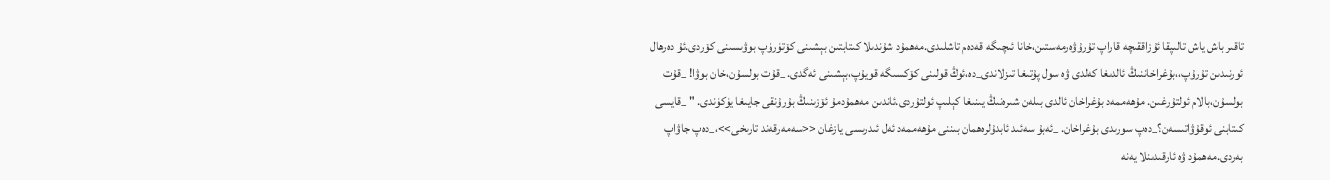تاقىر باش ياش تالىپقا ئۇزاققىچە قاراپ تۇرۇۋەرمەستىن،خانا ئىچىگە قەدەم تاشلىدى.مەھمۇد شۇندىلا كىتابتىن بېشىنى كۆتۈرۈپ بوۋىسىنى كۆردى.ئۇ دەرھال ئورنىدىن تۇرۇپ،،بۇغراخاننىڭ ئالدىغا كەلدى ۋە سول پۇتىغا تىزلاندى_دە،ئوڭ قولىنى كۆكسىگە قويۇپ،بېشىنى ئەگدى. _قۇت بولسۇن،خان بوۋا! _قۇت بولسۇن،بالام ئولتۇرغىن. مۇھەممەد بۇغراخان ئالدى بىلەن شىرەنىڭ يىنىغا كېلىپ ئولتۇردى.ئاندىن مەھمۇدمۇ ئۆزىنىڭ بۇرۇنقى جايىغا يۈكۈندى. " _قايسى كىتابنى ئوقۇۋاتىسەن؟_دەپ سورىدى بۇغراخان. _ئەبۇ سەئىد ئابدۇلرەھمان بىننى مۇھەممەد ئەل ئىدرىسى يازغان <<سەمەرقەند تارىخى>>،_دەپ جاۋاپ بەردى.مەھمۇد ۋە ئارقىدىنلا يەنە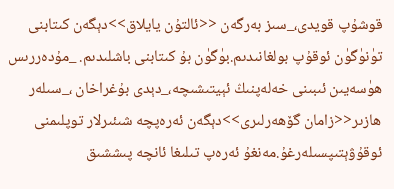قوشۇپ قويدى،_سىز بەرگەن <<ئالتۇن يايلاق>>دېگەن كىتابنى تۈنۈگۈن ئوقۇپ بولغانىدىم.بۈگۈن بۇ كىتابنى باشلىدىم. _مۇدەررىس ھۈسەيىن ئىبىنى خەلەپنىڭ ئېيتىشىچە،_دېدى بۇغراخان ،_سىلەر ھازىر<<زامان گۆھەرلىرى>>دېگەن ئەرەپچە شىئىرلار توپلىمنى ئوقۇۋېتىپسىلەرغۇ.مەنغۇ ئەرەپ تىلىغا ئانچە پىششىق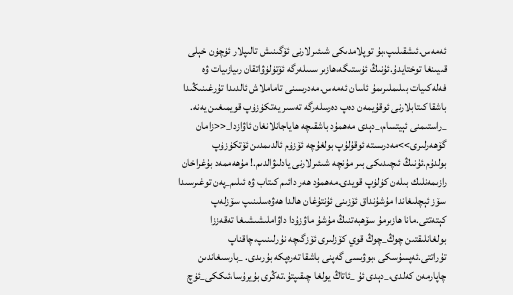ئەمەس.ئىشقىلىپ،بۇ توپلامدىكى شىئىرلارنى ئۆگىنىش تالىپلار ئۈچۈن خېلى قىيىنغا توختايدۇ.ئۇنىڭ ئۈستىگە،ھازىر سىىلەرگە ئۆتۈلۈۋاتقان رىيازىيات ۋە فەلەكىيات بىلىملىرىمۇ ئاسان ئەمەس.مەدرىسنى تاماملاش ئالدىدا تۇرغىنىڭىدا باشقا كىتابلارنى ئوقۇيمەن دەپ دەرسلەرگە تەسىر يەتكۈزۈپ قويمىغىن يەنە. _راستىمنى ئېيتسام،_دېدى مەھمۇد باشقىچە ھاياجانلانغان ئاۋازدا_<<زامان گۆھەرلىرى>>مەدرىستە ئوقۇلۇپ بولغۇچە ئۆزۈم ئالدىمدىن ئۆتكۈزۈپ بولدۇم.ئۇنىڭ ئىچىدىكى بىر مۇنچە شىئىرلارنى يادلىۋالدىم.! مۇھەممەد بۇغراخان رازىمەنلىك بىلەن كۈلۈپ قويدى.مەھمۇد ھەر دائىم كىتاب ۋە ئىلىم_پەن توغىرسىدا سۆز ئېچلىغاندا مۇشۇنداق ئۆزىنى ئۇنتۇغان ھالدا ھەۋەسلىنىپ سۆزلەپ كېتەتتى.مانا ھازىرمۇ سۆھبەتنىڭ مۇشۇ ماۋزۇدا داۋاملىشىشىغا تەقەززا بولغانلىقتىن چوڭ_چوڭ قوي كۆزلىرى ئۆزگىچە نۇرلىنىپ،چاقناپ تۇراتتى.ئەپسۇسكى ،بوۋىسى گەپنى باشقا تەرەپكە بۇرىدى. _بارسىغاندىن چاپارمەن كەلدى،_دېدى ئۇ _ئاتاڭ يولغا چىقىپتۇ.تەڭرى بۇيرۇسا،ئىككى_ئۈچ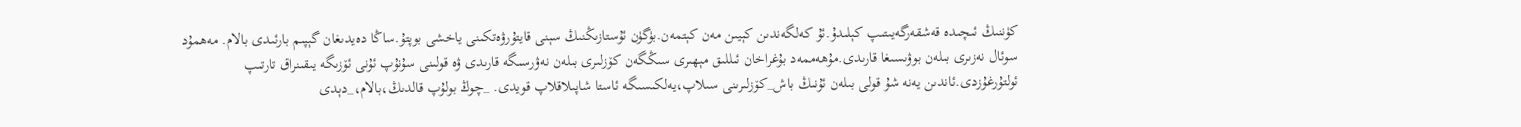كۈننىڭ ئىچىدە قەشقەرگەيىتىپ كېلىدۇ.ئۇ كەلگەندىن كېيىن مەن كېتمەن.بۈگۈن ئۇستازىڭنىڭ سېنى قايتۇرۋەتكىنى ياخشى بوپتۇ.ساڭا دەيدىغان گېپىم بارئىدى بالام. مەھمۇد سوئال نەزىرى بىلەن بوۋىسىغا قارىدى.مۇھەممەد بۇغراخان ئىللىق مېھىرى سىڭگەن كۆزلىرى بىلەن نەۋرسىگە قارىدى ۋە قولىنى سۇنۇپ ئۇنى ئۆزىگە يىقىنراق تارتىپ ئولتۇرغۇزدى.ئاندىن يەنە شۇ قولى بىلەن ئۇنىڭ باش_كۆزلىرىنى سىلاپ،يەلكىسىگە ئاستا شاپىلاقلاپ قويدى. _چوڭ بولۇپ قالدىڭ،بالام،_دېدى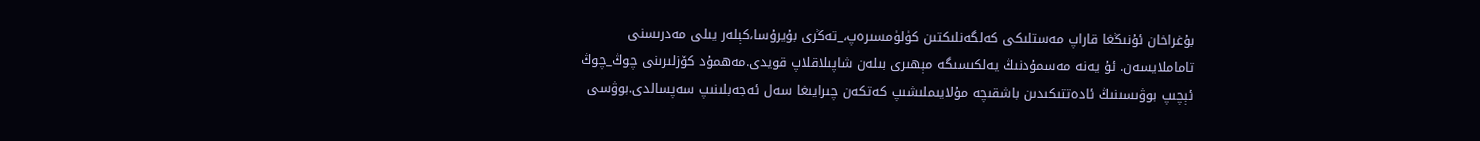بۇغراخان ئۇنىڭغا قاراپ مەستلىكى كەلگەنلىكتىن كۈلۈمسىرەپ،_تەڭرى بۇيرۇسا،كېلەر يىلى مەدرىسنى تاماملايسەن. ئۇ يەنە مەسمۇدنىڭ يەلكىسىگە مېھىرى بىلەن شاپىلاقلاپ قويدى.مەھمۇد كۆزلىرىنى چوڭ_چوڭ ئېچىپ بوۋىسىنىڭ ئادەتتىكىدىن باشقىچە مۇلايىملىشىپ كەتكەن چىرايىغا سەل ئەجەبلىنىپ سەپسالدى.بوۋسى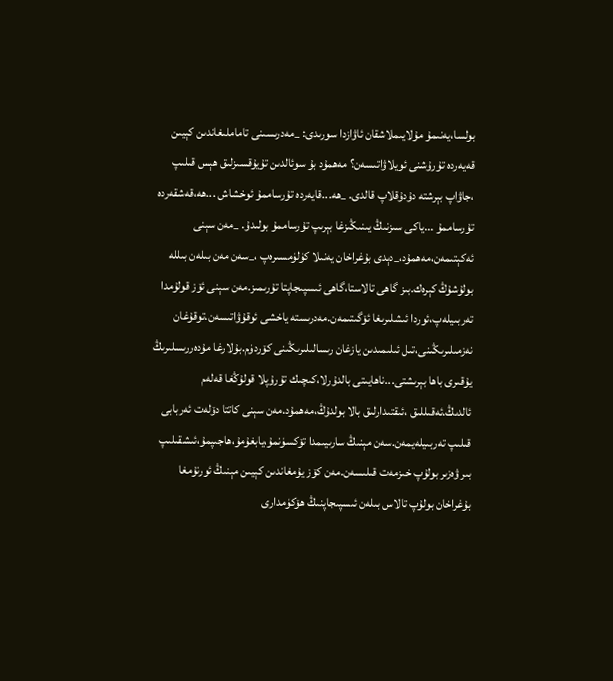بولسا،يەنىمۇ مۇلايىملاشقان ئاۋازدا سورىدى: _مەدرىسىنى تاماملىغاندىن كېيىن قەيەردە تۇرۇشنى ئويلاۋاتىسەن؟ مەھمۇد بۇ سوئالدىن تۇيۇقسىزلىق ھېس قىلىپ ،جاۋاپ بېرشتە دۇدۇقلاپ قالدى. _ھە...قايەردە تۇرساممۇ ئوخشاش ...ھە،قەشقەردە تۇرساممۇ ...ياكى سىزنىڭ يىنىڭىزغا بېرىپ تۇرساممۇ بولىدۇ. _مەن سېنى ئەكېتىمەن،مەھمۇد،_دېدى بۇغراخان يەنىلا كۈلۈمسىرەپ ،_سەن مەن بىلەن بىللە بولۇشۇڭ كېرەك.بىز گاھى تالاستا،گاھى ئىسپىجاپتا تۇرىمىز.مەن سېنى ئۆز قولۇمدا تەربىيلەپ،ئوردا ئىشلىرىغا ئۆگىتىمەن.مەدرىستە ياخشى ئوقۇۋاتىسەن.توقۇغان نەزمىلىرىڭىنى،تىل ئىلىمىدىن يازغان رىسالىلىرىڭىنى كۆردۈم.بۇلارغا مۇدەررىسلىرىڭ يۇقىرى باھا بېرىشتى...ناھايىتى بالدۇرلا،كىچىك تۇرۇپلا قولۇڭغا قەلەم ئالدىڭ.ئەقىللىق ،ئىقتىدارلىق بالا بولدۇڭ،مەھمۇد.مەن سېنى كاتتا دۆلەت ئەربابى قىلىپ تەربىيلەيمەن.سەن مېنىڭ سارىيىمدا تۆكسۈنمۇ،يابغۇمۇ،ھاجىپمۇ،ئىشقىلىپ بىر ۋەزىر بولۇپ خىزمەت قىلىسەن.مەن كۆز يۇمغاندىن كېيىن مېنىڭ ئورنۇمغا بۇغراخان بولۇپ تالاس بىلەن ئىسپىجاپنىڭ ھۆكۈمدارى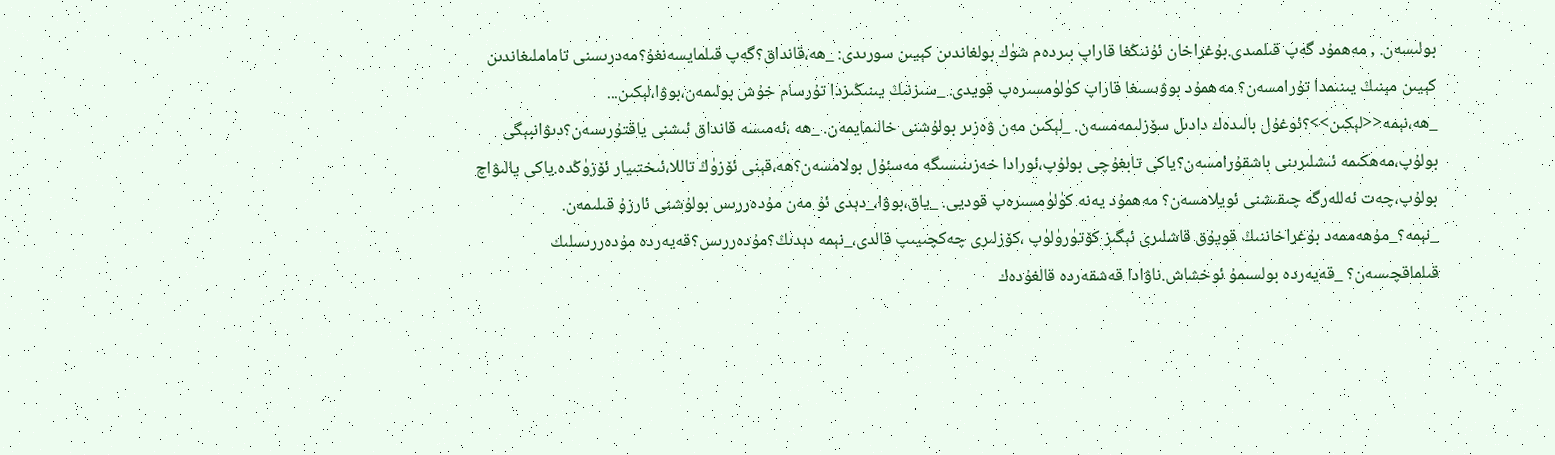بولىسەن. , مەھمۇد گەپ قىلمىدى.بۇغراخان ئۇنىڭغا قاراپ بىردەم شۈك بولغاندىن كېيىن سورىدى: _ھە،قانداق؟گەپ قىلمايسەنغۇ؟مەدرىسنى تاماملىغاندىن كېيىن مېنىڭ يىنىمدا تۇرامسەن؟ مەھمۇد بوۋىسىغا قاراپ كۈلۈمسىرەپ قويدى. _سىزنىڭ يىنىڭىزدا تۇرسام خۇش بولىمەن،بوۋا،لېكىن... _ھە،نېمە<<لېكىن>>؟ئوغۇل بالىدەك دادىل سۆزلىمەمسەن. _لېكىن مەن ۋەزىر بولۇشنى خالىمايمەن. _ھە ،ئەمىسە قانداق ئىشنى ياقتۇرىسەن؟دىۋانبېگى بولۇپ،مەھكىمە ئىشلىرىنى باشقۇرامسەن؟ياكى تابغۇچى بولۇپ،ئورادا خەزىنىسىگە مەسئۇل بولامسەن؟ھە،قېنى ئۆزۈڭ تاللا،ئىختىيار ئۆزۈڭدە.ياكى يالىۋاچ بولۇپ،چەت ئەللەرگە چىقىشنى ئويلامسەن؟ مەھمۇد يەنە كۈلۈمسىرەپ قوديى. _ياق،بوۋا،_دېدى ئۇ مەن مۇدەررىس بولۇشنى ئارزۇ قىلىمەن. _نېمە؟_مۇھەممەد بۇغراخاننىڭ قويۇق قاشلىرى ئېگىز كۆتۈرۈلۈپ ،كۆزلىرى چەكچىيىپ قالدى،_نېمە دېدىڭ؟مۇدەررىس؟قەيەردە مۇدەررىسلىك قىلماقچىسەن؟ _قەيەردە بولسىمۇ ئوخشاش.ناۋادا قەشقەردە قالغۇدەك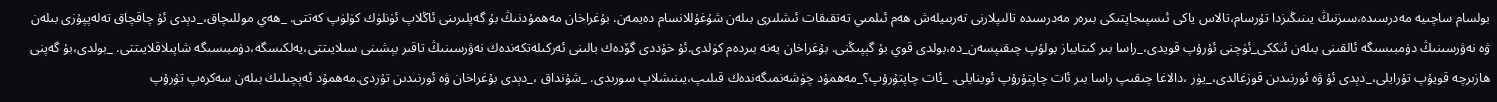بولسام ساچىيە مەدرسىدە،سىزنىڭ يىنىڭىزدا تۇرسام،تالاس ياكى ئىسپىجاپتىكى بىرەر مەدرسىدە تالىپلارنى تەربىيلەش ھەم ئىلمىي تەتقىقات ئىشلىرى بىلەن شۇغۇللانسام دەيمەن. بۇغراخان مەھمۇدنىڭ بۇ گەپلىرىنى ئاڭلاپ ئۈنلۈك كۈلۈپ كەتتى. _ھەي موللىچاق،_دېدى ئۇ چاقچاق تەلەپپۇزى بىلەن ۋە نەۋرسىنىڭ دۈمبىسىگە ئالقىنى بىلەن ئىككى_ئۈچنى ئۇرۇپ قويدى،_راسا بىر كىتابباز بولۇپ چىقىپسەن_دە،بولدى قوي بۇ گېپىڭنى. بۇغراخان يەنە بىردەم كۈلدى.ئۇ خۇددى گۆدەك بالىنى ئەركىلەتكەندەك نەۋرسىنىڭ تاقىر بېشىنى سىلايىتتى،يەلكىسگە،دۈمبىسىگە شاپىلاقلايىتتى. _بولدى،بۇ گەپنى ھازىرچە قويۇپ تۇرايلى،_دېدى ئۇ ۋە ئورنىدىن قوزغالدى،_يۈر ،دالاغا چىقىپ راسا بىر ئات چاپتۇرۇپ ئوينايلى. _ئات چاپتۇرۇپ؟_مەھمۇد چۈشەنمىگەندەك قىلىپ،يىنىشلاپ سورىدى. _شۇنداق ،_دېدى بۇغراخان ۋە ئورنىدىن تۇردى.مەھمۇد ئەپچىلىك بىلەن سەكرەپ تۇرۇپ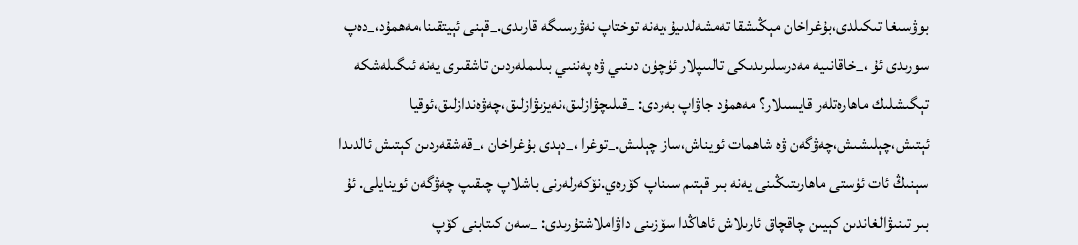بوۋسىغا تىكىلدى،بۇغراخان مېڭىشقا تەمشەلدىيۇ،يەنە توختاپ نەۋرسىگە قارىدى._قېنى ئېيتقىنا،مەھمۇد،_دەپ سورىدى ئۇ ،_خاقانىيە مەدرسلىرىدىكى تالىىپلار ئۈچۈن دىنىي ۋە پەننىي بىلىملەردىن تاشقىرى يەنە ئىگىلەشكە تېگىشلىك ماھارەتلەر قايسىلار؟ مەھمۇد جاۋاپ بەردى: _قىلىچۋازلىق،نەيزىۋازلىق،چەۋەندازلىق،ئوقيا ئېتىش،چېلىشىش،چەۋگەن ۋە شاھمات ئويناش،ساز چېلىش._توغرا ،_دېدى بۇغراخان ،_قەشقەردىن كېتىش ئالدىدا سېنىڭ ئات ئۈستى ماھارىتىڭىنى يەنە بىر قېتىم سىناپ كۆرەي.نۆكەرلەرنى باشلاپ چىقىپ چەۋگەن ئوينايلى. ئۇ بىر تىنىۋالغاندىن كېيىن چاقچاق ئارىلاش ئاھاڭدا سۆزىنى داۋاملاشتۇرىدى: _سەن كىتابنى كۆپ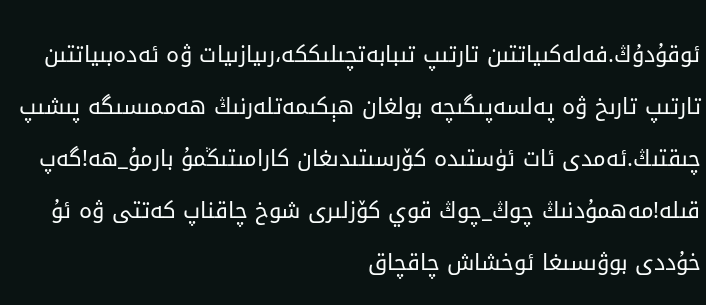ئوقۇدۇڭ.فەلەكىياتتىن تارتىپ تىبابەتچىلىككە،رىيازىيات ۋە ئەدەبىياتتىن تارتىپ تارىخ ۋە پەلسەپىگىچە بولغان ھېكىمەتلەرنىڭ ھەممىسىگە پىشىپ چىقتىڭ.ئەمدى ئات ئۈستىدە كۆرسىتىدىغان كارامىتىڭمۇ بارمۇ_ھە!گەپ قىلە!مەھمۇدنىڭ چوڭ_چوڭ قوي كۆزلىرى شوخ چاقناپ كەتتى ۋە ئۇ خۇددى بوۋىسىغا ئوخشاش چاقچاق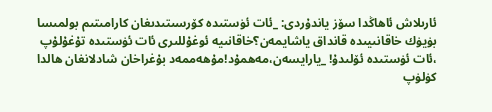ئارىلاش ئاھاڭدا سۆز ياندۇردى: _ئات ئۈستىدە كۆرسىتىدىغان كارامىتىم بولمىسا بۈيۈك خاقانىيىدە قانداق ياشايمەن؟خاقانىيە ئوغۇللىرى ئات ئۈستىدە تۇغۇلۇپ ،ئات ئۈستىدە ئۆلىدۇ! _يارايسەن،مەھمۇد!مۇھەممەد بۇغراخان شادلانغان ھالدا كۈلۈپ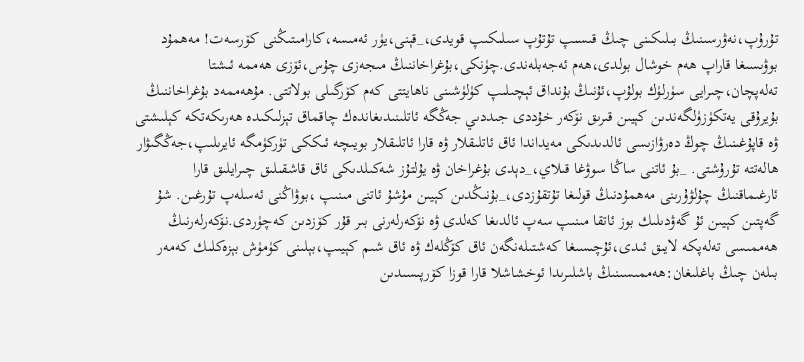تۇرۇپ،نەۋرسىنىڭ بىلىكىنى چىڭ قىسىپ تۇتۇپ سىلىكىپ قويدى،_قېنى،يۈر ئەمىسە،كارامىتىڭنى كۆرسەت! مەھمۇد بوۋىسىغا قاراپ ھەم خوشال بولدى،ھەم ئەجەبلەندى.چۈنكى،بۇغراخاننىڭ مىجەزى چۇس،ئۆزى ھەممە ئىشتا تەلەپچان،چىرايى سۈرلۈك بولۇپ،ئۇنىڭ بۇنداق ئېچىلىپ كۈلۈشىنى ناھايتتى كەم كۆرگىلى بولاتتى. مۇھەممەد بۇغراخاننىڭ بۇيرۇقى يەتكۈزۈلگەندىن كېيىن قىرىق نۆكەر خۇددى جىددىي جەڭگە ئاتلىنىدىغاندەك چاقماق تېزلىكىدە ھەرىكەتكە كېلىشتى ۋە قاپۇغىنىڭ چوڭ دەرۋازىسى ئالدىدىكى مەيداندا ئاق ئاتلىقلار ۋە قارا ئاتلىقلار بويىچە ئىككى تۈركۈمگە ئايرىلىپ،جەڭگىۋار ھالەتتە تۇرۇشتى. _بۇ ئاتنى ساڭا سوۋغا قىلاي،_دېدى بۇغراخان ۋە يۇلتۇز شەكىلدىكى ئاق قاشقىلىق چىرايلىق قارا ئارغىماقنىڭ چۇلۋۇرىنى مەھمۇدنىڭ قولىغا تۇتقۇزدى،_بۇنىڭدىن كېيىن مۇشۇ ئاتنى مىنىپ ،بوۋاڭنى ئەسلەپ تۇرغىن. شۇ گەپتىن كېيىن ئۇ گەۋدىلىك بوز ئاتقا مىنىپ سەپ ئالدىغا كەلدى ۋە نۆكەرلەرنى بىر قۇر كۆزدىن كەچۈردى.نۆكەرلەرنىڭ ھەممىسى تەلەپكە لايىق ئىدى،ئۇچىسىغا كەشتىلەنگەن ئاق كۆڭلەك ۋە ئاق شىم كېيىپ،بېلىنى كۈمۈش بېزەكلىك كەمەر بىلەن چىڭ باغلىغان:ھەممىسىنىڭ باشلىرىدا ئوخشاشلا قارا قوزا كۆرپىسىدىن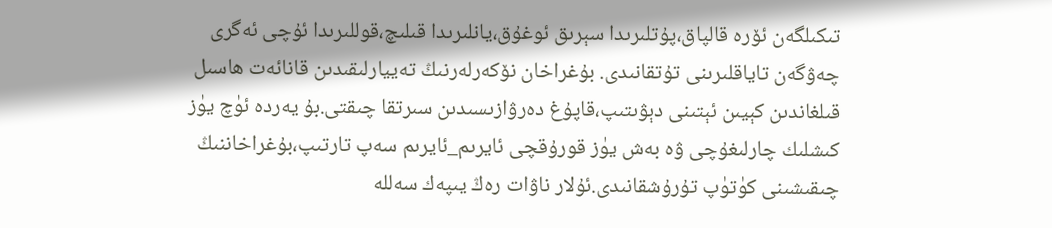تىكىلگەن ئۆرە قالپاق،پۇتلىرىدا سېرىق ئوغۇق،يانلىرىدا قىلىچ،قوللىرىدا ئۇچى ئەگرى چەۋگەن تاياقلىرىنى تۇتقانىدى. بۇغراخان نۆكەرلەرنىڭ تەييارلىقىدىن قانائەت ھاسىل قىلغاندىن كېيىن ئېتىنى دېۋىتىپ،قاپۇغ دەرۋازىسىدىن سىرتقا چىقتى.بۇ يەردە ئۈچ يۈز كىشلىك چارلىغۇچى ۋە بەش يۈز قورۇقچى ئايرىم_ئايرىم سەپ تارتىپ،بۇغراخاننىڭ چىقىشىنى كۈتۈپ تۇرۇشقانىدى.ئۇلار ناۋات رەڭ يىپەك سەللە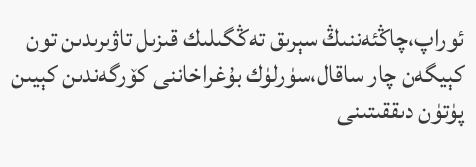ئوراپ،چاڭئەننىڭ سېرىق تەڭگىلىك قىزىل تاۋىرىدىن تون كېيگەن چار ساقال،سۈرلۈك بۇغراخاننى كۆرگەندىن كېيىن پۈتۈن دىققىتىنى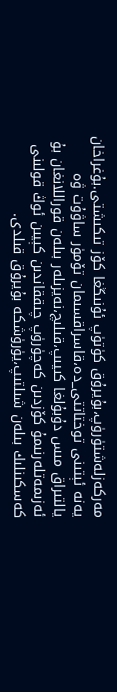مەركەزلەشتۈرۈپ،بۇيرۇق كۈتۈپ ئۇنىڭغا كۆز تىكىشتى.بۇغراخان يەنە ئېتىنى توختاتتى_دە،قاسراقسىمان تۆمۈر ساۋۇت ۋە يالتىراق مىس دۇبۇلغا كىيىپ،قىلىچ،نەيزىلەر بىلەن قوراللانغان بۇ ئەزىمەتلەرنىمۇ كۆزدىن كەچۈرۈپ چىققاندىن كېيىن ئوڭ قولىنى كەسكىنلىك بىلەن شىلتىپ،يۈرۈشكە بۇيرۇق قىلدى.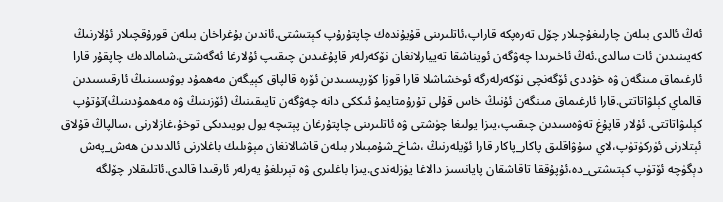ئەڭ ئالدى بىلەن چارلىغۇچىلار چۆل تەرەپكە قاراپ،ئاتلىرىنى قۇيۇندەك چاپتۇرۇپ كېتىشتى.ئاندىن بۇغراخان بىلەن قورۇقچىلار ئۇلارنىڭ كەيىنىدىن ئات سالدى.ئەڭ ئاخىرىدا چەۋگەن ئويناشقا تەييارلانغان نۆكەرلەر قاپۇغىدىن چىقىپ ئۇلارغا ئەگەشتى.شامالدەك چاپقۇر قارا ئارغىماق مىنگەن ۋە خۇددى ئۆگەنچى نۆكەرلەرگە ئوخشاشلا قارا قوزا كۆرپىسىدىن ئۆرە قالپاق كېيگەن مەھمۇد بوۋىسىنىڭ ئارقىسىدىن قالماي كېلۋاتاتتى.قارا ئارغىماق مىنگەن ئۇنىڭ خاس قۇلى تۇرۇمتايمۇ ئىككى دانە چەۋگەن تايىقىنىڭ (ئۆزىنىڭ ۋە مەھمۇدىنىڭ)تۇتۇپ كېلىۋاتاتتى. ئۇلار قاپۇغ تەۋەسىدىن چىقىپ،يىزا يولىغا چۈشتى ۋە ئاتلىرىنى چاپتۇرغان پېتىچە يول بويىدىكى توخۇ،غازلارنى ،سالپاڭ قۇلاق ئېتلارنى ئۈركۈتۈپ،لاي سۇۋاقلىق پاكار_پاكار قارا ئۆيلەرنىڭ ،شاخ_شۇمبىلار بىلەن قاشالانغان مېۋىلىك باغلارنى ئالدىدىن ھەش_پەش دېگۈچە ئۆتۈپ كېتىشتى_دە،ئۇپۇققا تاقاشقان پايانسىز دالاغا يۈزلەندى.يىزا باغلىرى ۋە تېرىلغۇ يەرلەر ئارقىدا قالدى.ئاتلىقلار چۆلگە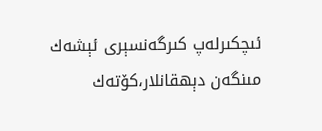ئىچكىرلەپ كىرگەنسېرى ئېشەك مىنگەن دېھقانلار،كۆتەك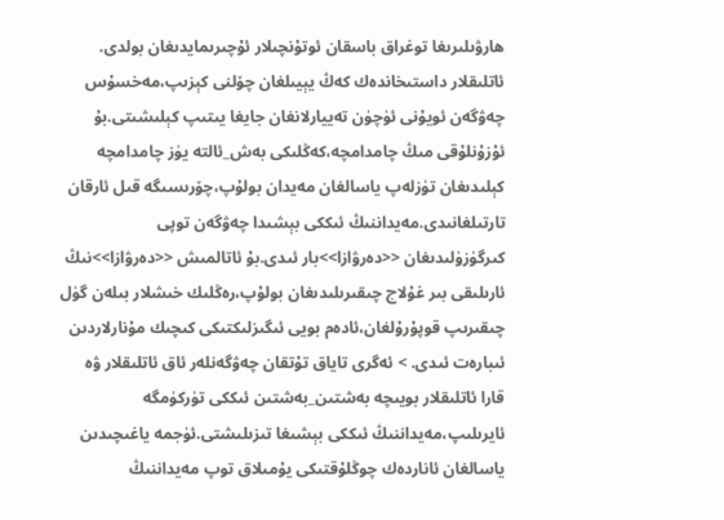ھارۋىلىرىغا توغراق باسقان ئوتۇنچىلار ئۇچىرىمايدىغان بولدى. ئاتلىقلار داستىخاندەك كەڭ يېيىلغان چۆلنى كېزىپ،مەخسۇس چەۋگەن ئويۇنى ئۈچۈن تەييارلانغان جايغا يىتىپ كېلىشىتى.بۇ ئۇزۇنلۇقى مىڭ چامدامچە،كەڭلىكى بەش_ئالتە يۈز چامدامچە كېلىدىغان تۈزلەپ ياسالغان مەيدان بولۇپ،چۆرىسىگە قىل ئارقان تارتىلغانىدى.مەيداننىڭ ئىككى بېشىدا چەۋگەن توپى كىرگۈزۈلىدىغان <<دەرۋازا>>بار ئىدى.بۇ ئاتالمىش <<دەرۋازا>>نىڭ ئارىلىقى بىر غۇلاچ چىقىرىلىدىغان بولۇپ،رەڭلىك خىشلار بىلەن گۈل چىقىرىپ قوپۇرۇلغان،ئادەم بويى ئىگىزلىكتىكى كىچىك مۇنارلاردىن ئىبارەت ئىدى. > ئەگرى تاياق تۇتقان چەۋگەنلەر ئاق ئاتلىقلار ۋە قارا ئاتلىقلار بويىچە بەشتىن_بەشتىن ئىككى تۈركۈمگە ئايرىلىپ،مەيداننىڭ ئىككى بېشىغا تىزىلىشتى.ئۈجمە ياغىچىدىن ياسالغان ئاناردەك چوڭلۇقتىكى يۇمىلاق توپ مەيداننىڭ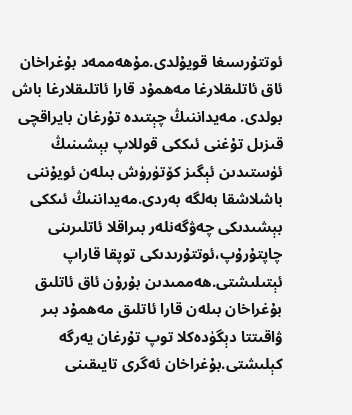ئوتتۇرسىغا قويۇلدى.مۇھەممەد بۇغراخان ئاق ئاتلىقلارغا مەھمۇد قارا ئاتلىقلارغا باش بولدى. مەيداننىڭ چېتىدە تۇرغان بايراقچى قىزىل تۇغنى ئىككى قوللاپ بېشىنىڭ ئۈستىدىن ئېگىز كۆتۈرۈش بىلەن ئويۇننى باشلاشقا بەلگە بەردى.مەيداننىڭ ئىككى بېشىدىكى چەۋگەنلەر بىراقلا ئاتلىرىنى چاپتۇرۇپ،ئوتتۇرىدىكى توپقا قاراپ ئېتىلىشتى.ھەممىدىن بۇرۇن ئاق ئاتلىق بۇغراخان بىلەن قارا ئاتلىق مەھمۇد بىر ۋاقىتتا دېگۈدەكلا توپ تۇرغان يەرگە كېلىشتى.بۇغراخان ئەگرى تايىقىنى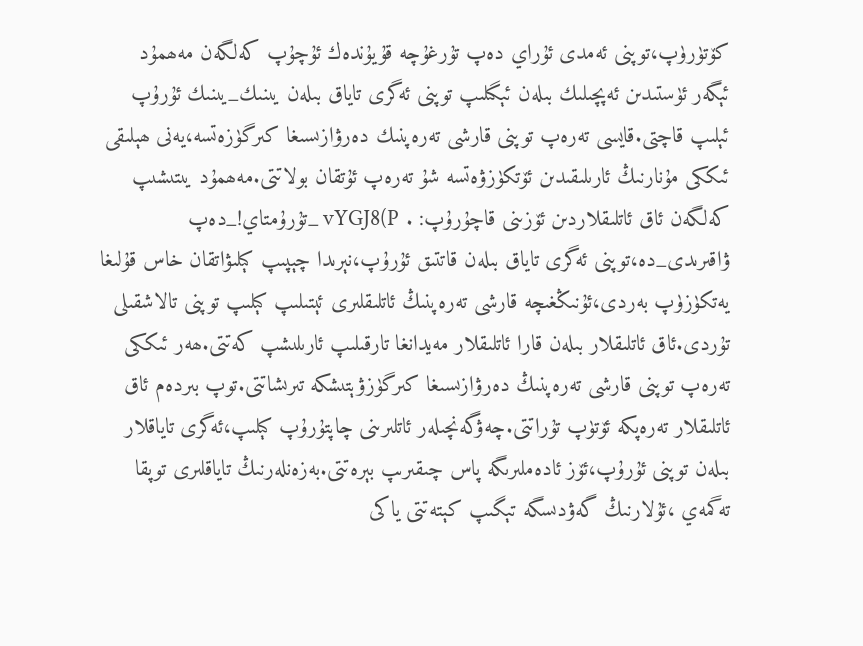كۆتۈرۈپ،توپنى ئەمدى ئۇراي دەپ تۇرغۇچە قۇيۇندەك ئۇچۇپ كەلگەن مەھمۇد ئېگەر ئۈستىدىن ئەپچىلىك بىلەن ئېگىلىپ توپنى ئەگرى تاياق بىلەن يىنىك_يىنىك ئۇرۇپ ئېلىپ قاچتى.قايسى تەرەپ توپنى قارشى تەرەپنىك دەرۋازىسىغا كىرگۈزەتسە،يەنى ھېلىقى ئىككى مۇنارنىڭ ئارىلىقىدىن ئۆتكۈزۋەتسە شۇ تەرەپ ئۇتقان بولاتتى.مەھمۇد يىتىشىپ كەلگەن ئاق ئاتلىقلاردىن ئۆزىنى قاچۇرۇپ: . vYGJ8(P _تۇرۇمتاي!_دەپ ۋاقىرىدى_دە،توپنى ئەگرى تاياق بىلەن قاتتىق ئۇرۇپ،نېرىدا چېپىپ كېلىۋاتقان خاس قۇلىغا يەتكۈزۈپ بەردى،ئۇنىڭغىچە قارشى تەرەپنىڭ ئاتلىقلىرى ئېتىلىپ كېلىپ توپنى تالاشقىلى تۇردى.ئاق ئاتلىقلار بىلەن قارا ئاتلىقلار مەيدانغا تارقىلىپ ئارىلىشپ كەتتى.ھەر ئىككى تەرەپ توپنى قارشى تەرەپنىڭ دەرۋازىسىغا كىرگۈزۋېتىشكە تىرىشاتتى.توپ بىردەم ئاق ئاتلىقلار تەرەپكە ئۆتۈپ تۇراتتى.چەۋگەنچىلەر ئاتلىرىنى چاپتۇرۇپ كېلىپ،ئەگرى تاياقلار بىلەن توپنى ئۇرۇپ،ئۆز ئادەملىرىگە پاس چىقىرىپ بېرەتتى.بەزەنلەرنىڭ تاياقلىرى توپقا تەگمەي ،ئۇلارنىڭ گەۋدىسگە تېگىپ كېتەتتى ياكى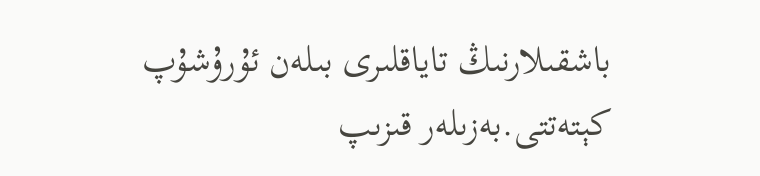باشقىلارنىڭ تاياقلىرى بىلەن ئۇرۇشۇپ كېتەتتى.بەزىلەر قىزىپ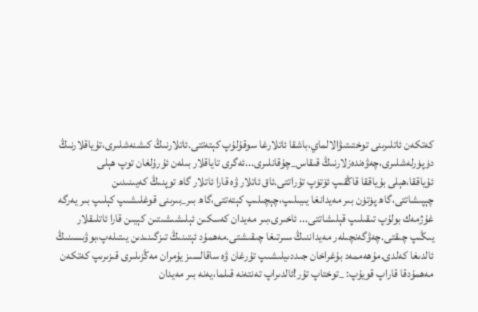كەتكەن ئاتلىرىنى توختىتىۋالالماي،باشقا ئاتلارغا سوقۇلۇپ كېتەتتى.ئاتلارنىڭ كىشنەشلىرى،تۇياقلارنىڭ دۈپۈرلەشلىرى،چەۋەندەزلارنىڭ قىقاس_چۇقانلىرى...ئەگرى تاياقلار بىلەن ئۇرۇلغان توپ ھېلى ئۇياققا،ھېلى بۇياققا قاڭقىپ ئۆتۈپ تۇراتتى.ئاق ئاتلار ۋە قارا ئاتلار گاھ توپنىڭ كەيىنىدىن چېپىشاتتى،گاھ پۈتۈن بىر مەيدانغا يىيىلىپ،چېچىلىپ كېتەتتى،گاھ بىر_بىرىنى قوغلىشىپ كېلىپ بىر يەرگە غۇژمەك بولۇپ تىقىلىپ قېلىشاتتى... ئاخىرى،بىر مەيدان كەسكىن ئېلىشىشىتىن كېيىن قارا ئاتلىقلار يىڭىپ چىقتى.چەۋگەنچىلەر مەيداننىڭ سىرتىغا چىقىشتى.مەھمۇد ئېتىنىڭ تىزگىنىدىن يىتىلەپ،بوۋىسىنىڭ ئالدىغا كەلدى.مۇھەممەد بۇغراخان جىددىيلىشىپ تۇرغان ۋە ساقالسىز يۇمران مەڭزىلىرى قىزىرىپ كەتكەن مەھمۇدقا قاراپ قويۇپ: _توختاپ تۇر!ئالدىراپ تەنتەنە قىلما،يەنە بىر مەيدان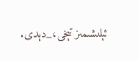ئېلىشىمىز تېخى،_دېدى.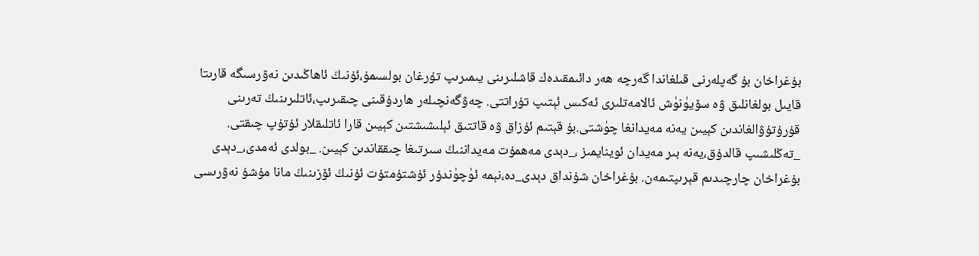بۇغراخان بۇ گەپلەرنى قىلغاندا گەرچە ھەر دائىمقىدەك قاشلىرىنى يىمىرىپ تۇرغان بولسىمۇ،ئۇنىڭ ئاھاڭىدىن نەۋرسىگە قارىتا قايىل بولغانلىق ۋە سۆيۈنۈش ئالامەتلىرى ئەكىس ئېتىپ تۇراتتى. چەۋگەنچىلەر ھاردۇقىنى چىقىرىپ،ئاتلىرىنىڭ تەرىنى قۇرۇتۇۋالغاندىن كېيىن يەنە مەيدانغا چۈشتى.بۇ قېتىم ئۇزاق ۋە قاتتىق ئېلىشىشتىن كېيىن قارا ئاتلىقلار ئۇتۇپ چىقتى. _تەڭلىشىپ قالدۇق،يەنە بىر مەيدان ئوينايمىز ،_دېدى مەھمۇت مەيداننىڭ سىرتىغا چىققاندىن كېيىن. _بولدى ئەمدى،_دېدى بۇغراخان چارچىدىم قېرىپتىمەن. بۇغراخان شۇنداق دېدى_دە،نېمە ئۈچۈندۇر ئۇشتۇمتۇت ئۇنىڭ ئۆزىنىڭ مانا مۇشۇ نەۋرىسى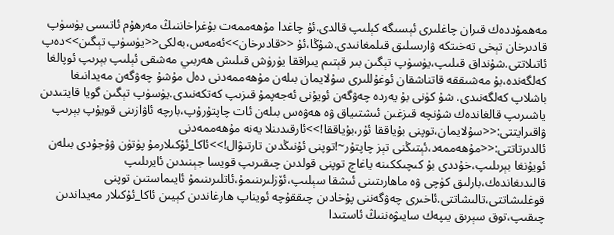مەھمۇددەك قىران چاغلىرى ئېسىگە كېلىپ قالدى.ئۇ چاغدا مۇھەممەت بۇغراخاننىڭ مەرھۇم ئاتىسى يۈسۈپ قادىرخان تېخى تەخىتكە ۋارىسلىق قىلمغانىدى.شۇڭا،ئۇ <<قادىرخان>>ئەمەس،بەلكى<<يۈسۈپ تېگىن>>دەپ ئاتىلاتتى.شۇنداق قىلىپ،يۈسۈپ تېگىن بىر قېتىم يىراققا يۈرۈش قىلىش ھەربىي مەشقى ئېلىپ بېرىپ ئوپالغا كەلگەندە،بۇ مەشىققە قاتناشقان ئوغۇللىرى سۇلايمان بىلەن مۇھەممەدنى دەل مۇشۇ چەۋگەن مەيدانىغا باشلاپ كەلگەنىدى. شۇ كۈنى بۇ يەردە چەۋگەن ئويۇنى ئەجەپمۇ قىزىپ كەتكەنىدى.يۈسۈپ تېگىن گويا قايتىدىن ياشىرىپ قالغاندەك شۇنچە قىزغىن ئىشتىياق ۋە ھەۋەس بىلەن ئات چاپتۇرۇپ،بارچە ئاۋازىنى قويۇپ بېرىپ ۋاقىرايتتى:<<سۇلايمان،توپنى بۇياققا ئۇر،بۇياققا!>>ئارقىدىنلا يەنە مۇھەممەدنى ئالدىرتاتتى:<<مۇھەممەد،ئېتىڭنى تېز چاپتۇر~!توپنى ئۇنىڭدىن تارتىۋال!>>ئاكا_ئۇكىلارمۇ پۈتۈن ۋۇجۇدى بىلەن ئويۇنغا بېرىلىپ،خۇددى بۇ كىچىككىنە ياغاچ توپنى قولدىن چىقىرىپ قويسا جېنىدىن ئايرىلىپ قالىدىغاندەك،بارلىق كۈچى ۋە ماھارىتىنى ئىشقا سېلىپ،ئۆزلىرىنىمۇ،ئاتلىرىنىمۇ ئايىماستىن توپنى قوغلىشاتتى،تالىشاتتى.ئاخىرى چەۋگەننى پۇخادىن چىققۇچە ئويناپ ھارغاندىن كېيىن ئاكا_ئۇكىلار مەيداندىن چىقىپ،توق سېرىق يىپەك سايىۋەننىڭ ئاستىدا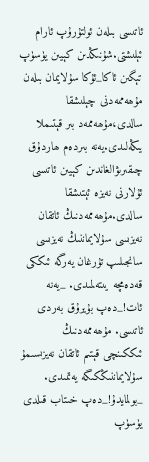ئاتىسى بىلەن ئولتۇرۇپ ئارام ئېلىشتى.شۇنىڭدىن كېيىن يۈسۈپ تېگىن ئاكا_ئۇكا سۇلايمان بىلەن مۇھەممەدنى چېلىشقا سالدى،مۇھەممەد بىر قېتىملا يىڭەلىدى.يەنە بىردەم ھاردۇق چىقىرىۋالغاندىن كېيىن ئاتىسى ئۇلارنى نەيزە ئېتىشقا سالدى.مۇھەممەدنىڭ ئاتقان نەيزىسى سۇلايماننىڭ نەيزىسى سانجىلىپ تۇرغان يەرگە ئىككى قەدەمچە يىتەلمىدى. _يەنە ئات!_دەپ بۇيرۇق بەردى ئاتىسى. مۇھەممەدنىڭ ئىككىنچى قېتىم ئاتقان نەيزىسىمۇ سۇلايماننىڭكىگە يەتمىدى. _بولمايدۇ!_دەپ خىتاب قىلدى يۈسۈپ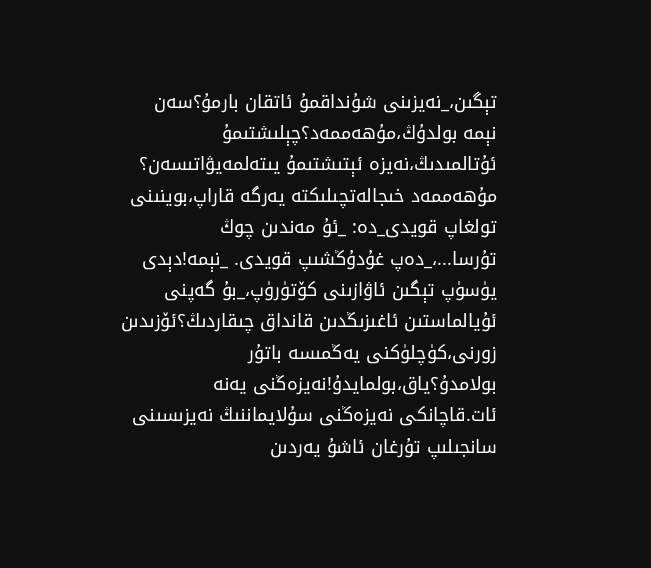تېگىن،_نەيزىنى شۇنداقمۇ ئاتقان بارمۇ؟سەن نېمە بولدۇڭ،مۇھەممەد؟چېلىشتىمۇ ئۇتالمىدىڭ،نەيزە ئېتىشتىمۇ يىتەلمەيۋاتىسەن؟ مۇھەممەد خىجالەتچىلىكتە يەرگە قاراپ،بوينىنى تولغاپ قويدى_دە: _ئۇ مەندىن چوڭ تۇرسا...،_دەپ غۇدۇڭشىپ قويدى. _نېمە!دېدى يۈسۈپ تېگىن ئاۋازىنى كۆتۈرۈپ،_بۇ گەپنى ئۇيالماستىن ئاغىزىڭدىن قانداق چىقاردىڭ؟ئۆزىدىن زورنى،كۈچلۈكنى يەڭمىسە باتۇر بولامدۇ؟ياق،بولمايدۇ!نەيزەڭنى يەنە ئات.قاچانكى نەيزەڭنى سۇلايماننىڭ نەيزىسىنى سانجىلىپ تۇرغان ئاشۇ يەردىن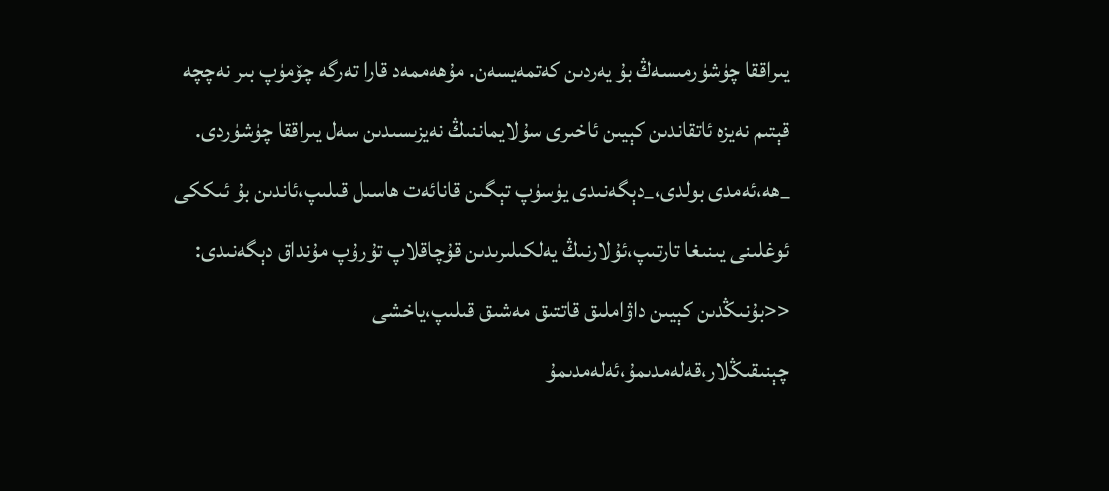يىراققا چۈشۈرمىسەڭ بۇ يەردىن كەتمەيسەن. مۇھەممەد قارا تەرگە چۆمۈپ بىر نەچچە قېتىم نەيزە ئاتقاندىن كېيىن ئاخىرى سۇلايماننىڭ نەيزىسىدىن سەل يىراققا چۈشۈردى. _ھە،ئەمدى بولدى،_دېگەنىدى يۈسۈپ تېگىن قانائەت ھاسىل قىلىپ،ئاندىن بۇ ئىككى ئوغلىنى يىنىغا تارتىپ،ئۇلارنىڭ يەلكىلىرىدىن قۇچاقلاپ تۇرۇپ مۇنداق دېگەنىدى: <<بۇنىڭدىن كېيىن داۋاملىق قاتتىق مەشىق قىلىپ،ياخشى چېنىقىڭلار،قەلەمدىمۇ،ئەلەمدىمۇ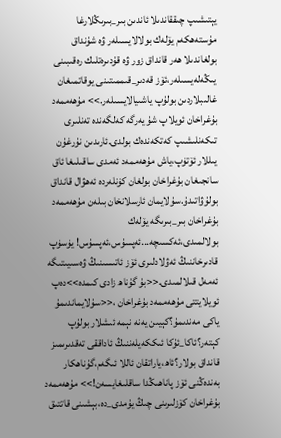يېتىشىپ چىققاندىلا ئاندىن بىر_بىرىڭلارغا مۇستەھكەم يۆلەك بولالايسىلەر ۋە شۇنداق بولغاندىلا ھەر قانداق زور ۋە قۇدىرەتلىك رەقىبىنى يىڭەلەيسىلەر،ئۆز قەدىر_قىممىتىنى يوقاتمىغان غالىبلاردىن بولۇپ ياشىيالايسىلەر.>> مۇھەممەد بۇغراخان ئويلاپ شۇ يەرگە كەلگەندە تەنلىرى تىكەنلىشىپ كەتكەندەك بولدى.ئارىدىن نۇرغۇن يىللار ئۆتۈپ،ياش مۇھەممەد ئەمدى ساقىلىغا ئاق سانجىغان بۇغراخان بولغان كۈنلەردە ئەھۋال قانداق بولۇۋاتىدۇ.سۇلايمان ئارسلانخان بىلەن مۇھەممەد بۇغراخان بىر_بىرىگە يۆلەك بولالمىدى،ئەكسىچە...ئەپسۇس،ئەپسۇس! يۈسۈپ قادىرخاننىڭ ئەۋلادلىرى ئۆز ئاتىسىنىڭ ۋەسىيىتىگە ئەمەل قىلالمىدى.<<بۇ گۇناھ زادى كىمدە>>دەپ ئويلايتتى مۇھەممەد بۇغراخان ،<<سۇلايماندىمۇ ياكى مەندىمۇ؟كېيىن يەنە نېمە ئىشلار بولۇپ كېتەر؟ئاكا_ئۇكا ئىككەيلەننىڭ ئاداققى تەقدىرىمىز قانداق بولار؟ئاھ،ياراتقان ئاللا ئىگەم،گۇناھكار بەندەڭنى ئۆز پاناھىڭدا ساقلىغايسەن!>> مۇھەممەد بۇغراخان كۆزلىرىنى چىڭ يۇمدى_دە،بېشىنى قاتتىق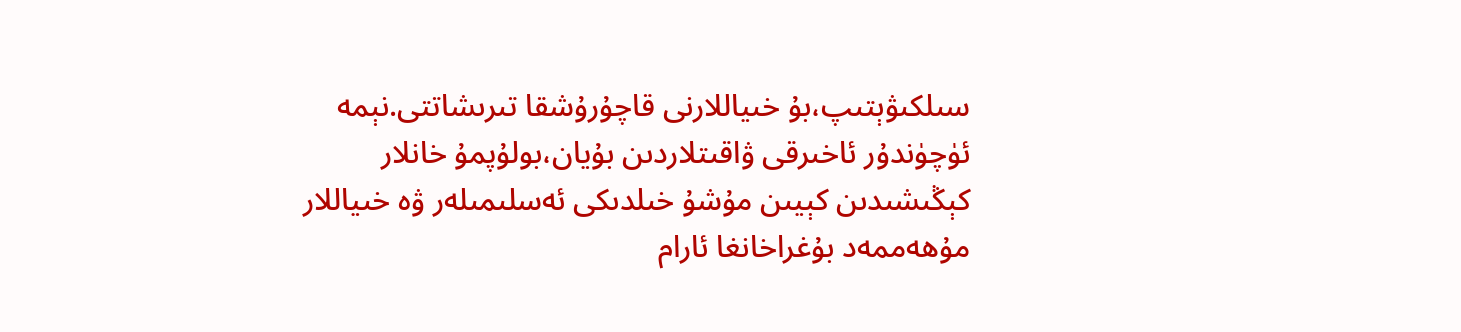سىلكىۋېتىپ،بۇ خىياللارنى قاچۇرۇشقا تىرىشاتتى.نېمە ئۈچۈندۇر ئاخىرقى ۋاقىتلاردىن بۇيان،بولۇپمۇ خانلار كېڭىشىدىن كېيىن مۇشۇ خىلدىكى ئەسلىمىلەر ۋە خىياللار مۇھەممەد بۇغراخانغا ئارام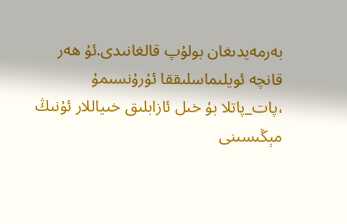بەرمەيدىغان بولۇپ قالغانىدى.ئۇ ھەر قانچە ئويلىماسلىققا ئۇرۇنسىمۇ ،پات_پاتلا بۇ خىل ئازابلىق خىياللار ئۇنىڭ مېڭىسىنى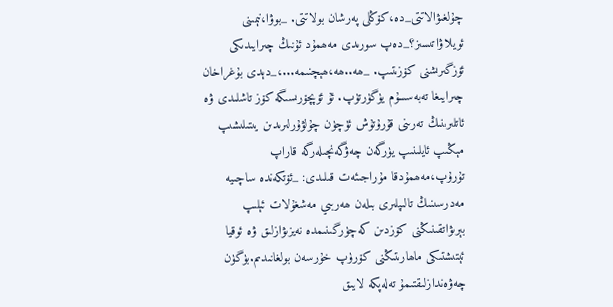چۇلغىۋالاتتى_دە،كۆڭلى پەرشان بولاتتى. _بوۋا،نېمىنى ئويلاۋاتىسىز؟_دەپ سورىدى مەھمۇد ئۇنىڭ چىرايىدىكى ئۆزگىرىشنى كۆزىتىپ. _ھە..ھە،ھېچنىمە...،_دېدى بۇغراخان چىرايىغا تەبەسسۇم يۈگۈرتۈپ. ئۇ ئۆپچۆرىسىگە كۆز تاشلىدى ۋە ئاتلىرىنىڭ تەرىنى قۇرۇتۇش ئۈچۈن چۇلۋۇرلىرىدىن يىتىلىشىپ مېڭىپ ئايلىنىپ يۈرگەن چەۋگەنچىلەرگە قاراپ تۇرۇپ،مەھمۇدقا مۇراجىئەت قىلىدى: _ئۆتكەندە ساچىيە مەدرسىنىڭ تالىپلىرى بىلەن ھەربىي مەشغۇلات ئېلىپ بېرىۋاتقىنىڭنى كۆزدىن كەچۈرگىنىمدە نەيزىۋازلىق ۋە ئوقيا ئېتىشتىكى ماھارىتىڭنى كۆرۈپ خۇرسەن بولغانىدىم.بۈگۈن چەۋەندازلىقتىمۇ تەلەپكە لايىق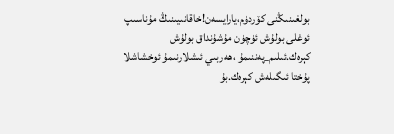بولغىنىڭنى كۆردۈم،يارايسەن!خاقانىيىنىڭ مۇناسىپ ئوغلى بولۇش ئۈچۈن مۇشۇنداق بولۇش كېرەك.ئىلىم_پەننىمۇ ،ھەربىي ئىشلارنىمۇ ئوخشاشلا پۇختا ئىگىلەش كېرەك.بۇ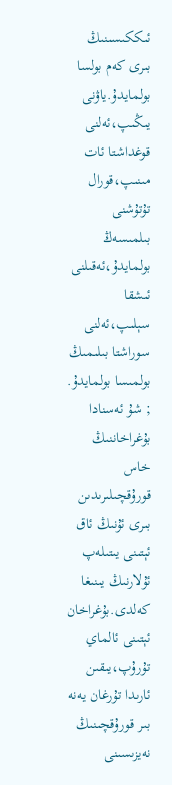ئىككىسىنىڭ بىرى كەم بولسا بولمايدۇ.ياۋنى يىڭىپ،ئەلنى قوغداشتا ئات مىنىپ،قورال تۇتۇشنى بىلمىسەڭ بولمايدۇ،ئەقىلنى ئىشقا سېلىپ،ئەلنى سوراشتا بىلىمىڭ بولمىسا بولمايدۇ. ; شۇ ئەسنادا بۇغراخاننىڭ خاس قورۇقچىلىرىدىن بىرى ئۇنىڭ ئاق ئېتىنى يىتىلەپ ئۇلارنىڭ يىنىغا كەلدى.بۇغراخان ئېتىنى ئالماي تۇرۇپ،يىقىن ئارىدا تۇرغان يەنە بىر قورۇقچىنىڭ نەيزىسىنى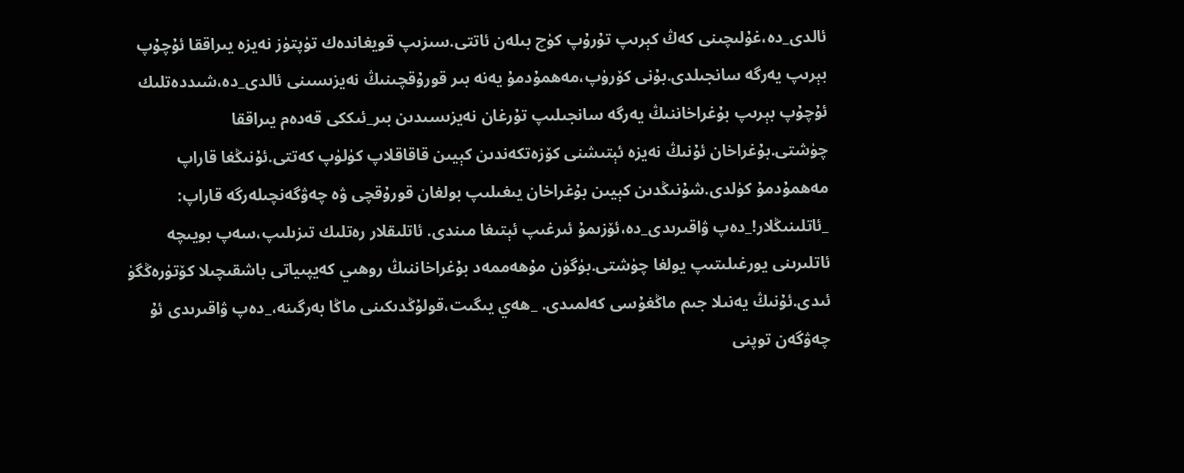ئالدى_دە،غۇلىچىنى كەڭ كېرىپ تۇرۇپ كۈچ بىلەن ئاتتى.سىزىپ قويغاندەك تۈپتۈز نەيزە يىراققا ئۇچۇپ بېرىپ يەرگە سانجىلدى.بۇنى كۆرۈپ،مەھمۇدمۇ يەنە بىر قورۇقچىنىڭ نەيزىسىنى ئالدى_دە،شىددەتلىك ئۇچۇپ بېرىپ بۇغراخاننىڭ يەرگە سانجىلىپ تۇرغان نەيزىسىدىن بىر_ئىككى قەدەم يىراققا چۈشتى.بۇغراخان ئۇنىڭ نەيزە ئېتىشنى كۆزەتكەندىن كېيىن قاقاقلاپ كۈلۈپ كەتتى.ئۇنىڭغا قاراپ مەھمۇدمۇ كۈلدى.شۇنىڭدىن كېيىن بۇغراخان يىغىلىپ بولغان قورۇقچى ۋە چەۋگەنچىلەرگە قاراپ: _ئاتلىنىڭلار!_دەپ ۋاقىرىدى_دە،ئۆزىمۇ ئىرغىپ ئېتىغا مىندى. ئاتلىقلار رەتلىك تىزىلىپ،سەپ بويىچە ئاتلىرىنى يورغىلىتىپ يولغا چۈشتى.بۈگۈن مۇھەممەد بۇغراخاننىڭ روھىي كەيپىياتى باشقىچىلا كۆتۈرەڭگۈ ئىدى.ئۇنىڭ يەنىلا جىم ماڭغۇسى كەلمىدى. _ھەي يىگىت،قولۇڭدىكىنى ماڭا بەرگىنە،_دەپ ۋاقىرىدى ئۇ چەۋگەن توپنى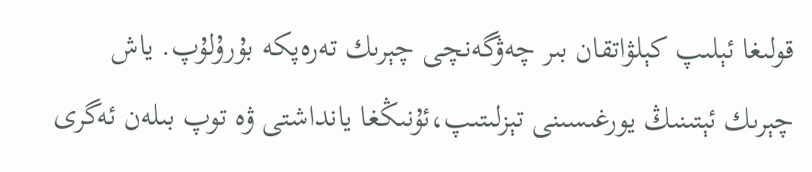قولىغا ئېلىپ كېلۋاتقان بىر چەۋگەنچى چېرىك تەرەپكە بۇرۇلۇپ. ياش چېرىك ئېتىنىڭ يورغىسىنى تېزلىتىپ،ئۇنىڭغا يانداشتى ۋە توپ بىلەن ئەگرى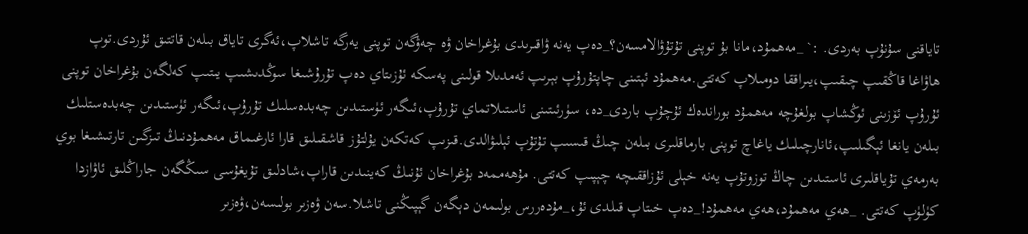تاياقنى سۇنۇپ بەردى. :` _مەھمۇد،مانا بۇ توپنى تۇتۇۋالامسەن؟_دەپ يەنە ۋاقىرىدى بۇغراخان ۋە چەۋگەن توپنى يەرگە تاشلاپ،ئەگرى تاياق بىلەن قاتتىق ئۇردى.توپ ھاۋاغا قاڭقىپ چىقىپ،يىراققا دومىلاپ كەتتى.مەھمۇد ئېتىنى چاپتۇرۇپ بېرىپ ئەمدىلا قولىنى پەسكە ئۇزىتاي دەپ تۇرۇشىغا سوڭدىشىپ يىتىپ كەلگەن بۇغراخان توپنى ئۇرۇپ ئۆزىنى ئوڭشاپ بولغۇچە مەھمۇد بوراندەك ئۇچۇپ باردى_دە، سۈرئىتىنى ئاستىلاتماي تۇرۇپ،ئىگەر ئۈستىدىن چەبدەسلىك تۇرۇپ،ئىگەر ئۈستىدىن چەبدەستلىك بىلەن يانغا ئېگىلىپ،ئانارچىلىك ياغاچ توپنى بارماقلىرى بىلەن چىڭ قىسىپ تۇتۇپ ئېلىۋالدى.قىزىپ كەتكەن يۇلتۇز قاشقىلىق قارا ئارغىماق مەھمۇدنىڭ تىزگىن تارتىشىغا بوي بەرمەي تۇياقلىرى ئاستىدىن چاڭ توزوتۇپ يەنە خېلى ئۇزاققىچە چېپىپ كەتتى. مۇھەممەد بۇغراخان ئۇنىڭ كەينىدىن قاراپ،شادلىق تۇيغۇسى سىڭگەن جاراڭلىق ئاۋازدا كۈلۈپ كەتتى. _ھەي مەھمۇد،ھەي مەھمۇد!_دەپ خىتاپ قىلدى ئۇ،_مۇدەررس بولىمەن دېگەن گېپىڭنى تاشلا.سەن ۋەزىر بولىسەن،ۋەزىر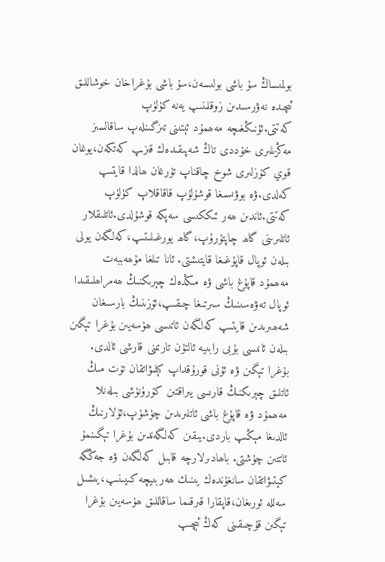بولمىساڭ سۇ باشى بولىسەن،سۇ باشى بۇغراخان خوشاللىق ئىچىدە نەۋرسىدىن زوقلىنىپ يەنە كۈلۈپ كەتتى.ئۇنىڭغىچە مەھمۇد ئېتىنى تىزگىنلەپ ساقالسىز مەڭزىلىرى خۇددى تاڭ شەپىقىدەك قىزىپ كەتكەن،يوغان قوي كۆزلىرى شوخ چاقناپ تۇرغان ھالدا قايتىپ كەلدى.ۋە بوۋىسىغا قوشۇلۇپ قاقاقلاپ كۈلۈپ كەتتى.ئاندىن ھەر ئىككىسى سەپكە قوشۇلدى.ئاتلىقلار ئاتلىرىنى گاھ چاپتۇرۇپ،گاھ يورغىلىتىپ،كەلگەن يولى بىلەن ئوپال قاپۇغىغا قايتىشتى. ئانا تىلغا مۇھەببەت مەھمۇد قاپۇغ باشى ۋە مىڭدەك چېرىكنىڭ ھەمراھلىقىدا ئوپال تەۋەسىنىڭ سىرتىغا چىقىپ،ئۆزىنىڭ بارسىغان شەھىرىدىن قايتىپ كەلگەن ئاتىسى ھۈسەيىن بۇغرا تېگىن بىلەن ئانىسى بۇبى رابىيە ئالتۇن تارىمنى قارشى ئالدى. بۇغرا تېگىن ۋە ئۇنى قورۇقداپ كېلىۋاتقان تۆت مىڭ ئاتلىق چېرىكنىڭ قارىسى يىراقتىن كۆرۈنۈشى بىلەنلا مەھمۇد ۋە قاپۇغ باشى ئاتلىرىدىن چۈشۈپ،ئۇلارنىڭ ئالدىغا مېڭىپ باردى.يىقىن كەلگەندىن بۇغرا تېگىنمۇ ئاتتىن چۈشتى. باھادىرلارچە قابىل كەلگەن ۋە جەڭگە كېتىۋاتقان سانغۇندەك يىنىك ھەربىيچە كىيىنىپ،يىشىل سەللە ئورىغان،قاپقارا قىرقىما ساقاللىق ھۈسەيىن بۇغرا تېگىن قۇچىقىنى كەڭ ئېچىپ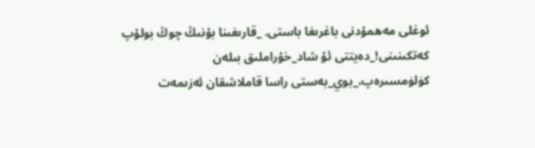ئوغلى مەھمۇدنى باغرىغا باستى. _قارىغىنا بۇنىڭ چوڭ بولۇپ كەتكىنىنى!_دەيتتى ئۇ شاد_خۇراملىق بىلەن كۈلۈمسىرەپ،_بوي_بەستى راسا قاملاشقان ئەزىمەت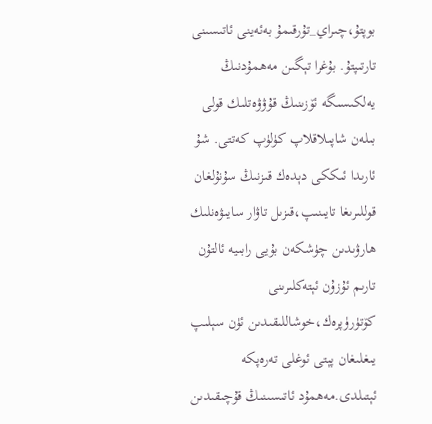بوپتۇ،چىراي_تۇرقىمۇ بەئەينى ئاتىسىنى تارتىپتۇ. بۇغرا تېگىن مەھمۇدنىڭ يەلكىسىگە ئۆزىنىڭ قۇۋۋەتلىك قولى بىلەن شاپىلاقلاپ كۈلۈپ كەتتى. شۇ ئارىدا ئىككى دېدەك قىزنىڭ سۇنۇلغان قوللىرىغا تايىنىپ،قىزىل تاۋار سايىۋەنلىك ھارۋىدىن چۈشكەن بۇيى رابىيە ئالتۇن تارىم ئۇزۇن ئېتەكلىرىنى كۆتۈرۈپرەك،خوشاللىقىدىن ئۈن سېلىپ يىغلىغان پېتى ئوغلى تەرەپكە ئېتىلدى.مەھمۇد ئاتىسىنىڭ قۇچىقىدىن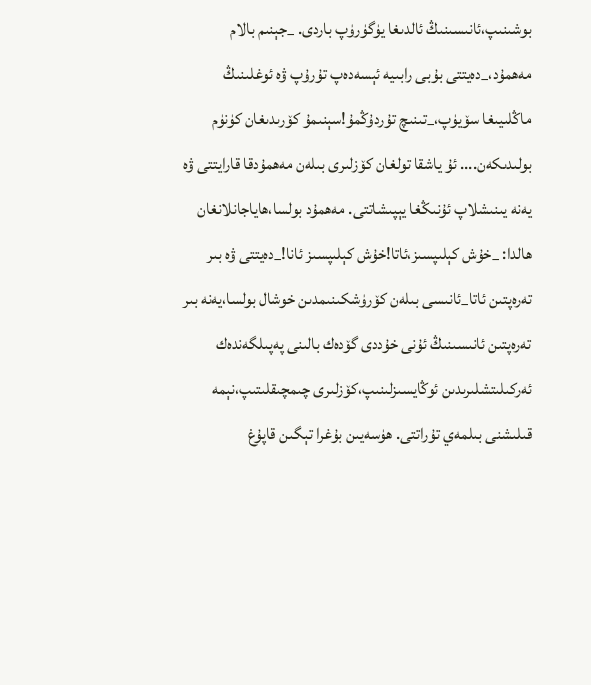بوشىنىپ،ئانىسىنىڭ ئالدىغا يۈگۈرۈپ باردى. _جېنىم بالام مەھمۇد،_دەيتتى بۇبى رابىيە ئېسەدەپ تۇرۇپ ۋە ئوغلىنىڭ ماڭلىيىغا سۆيۈپ،_تىنىچ تۇردۇڭمۇ!سېنىمۇ كۆرىدىغان كۈنۈم بولىدىكەن.... ئۇ ياشقا تولغان كۆزلىرى بىلەن مەھمۇدقا قارايتتى ۋە يەنە يىنىشلاپ ئۇنىڭغا يېپىشاتتى. مەھمۇد بولسا،ھاياجانلانغان ھالدا: _خۇش كېلىپسىز،ئاتا!خۇش كېلىپسىز ئانا!_دەيتتى ۋە بىر تەرەپتىن ئاتا_ئانىسى بىلەن كۆرۈشكىنىمدىن خوشال بولسا،يەنە بىر تەرەپتىن ئانىسىنىڭ ئۇنى خۇددى گۆدەك بالىنى پەپىلگەندەك ئەركىلىتشلىرىدىن ئوڭايسىزلىنىپ،كۆزلىرى چىمچىقلىتىپ،نېمە قىلىشنى بىلمەي تۇراتتى. ھۈسەيىن بۇغرا تېگىن قاپۇغ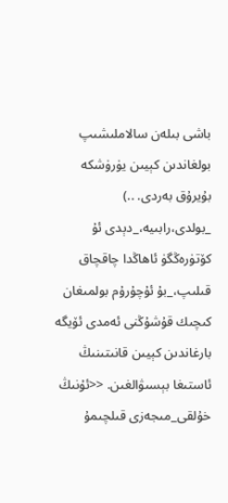باشى بىلەن سالاملىشىپ بولغاندىن كېيىن يۈرۈشكە بۇيرۇق بەردى. ..) _بولدى،رابىيە،_دېدى ئۇ كۆتۈرەڭگۈ ئاھاڭدا چاقچاق قىلىپ،_بۇ ئۇچۇرۇم بولمىغان كىچىك قۇشۇڭنى ئەمدى ئۆيگە بارغاندىن كېيىن قانىتىنىڭ ئاستىغا بېسىۋالغىن. <<ئۇنىڭ خۇلقى_مىجەزى قىلچىمۇ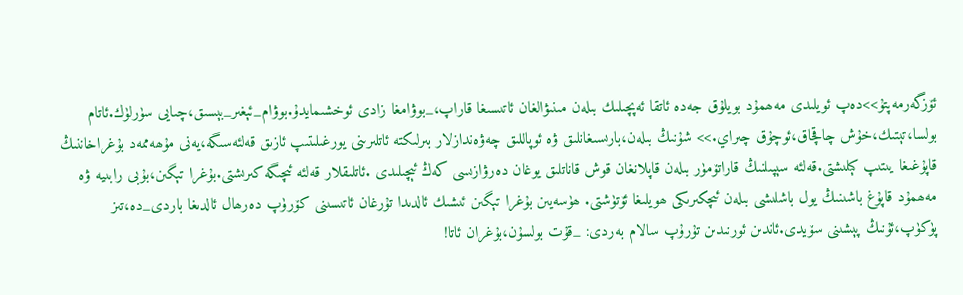ئۆزگەرمەپتۇ>>دەپ ئويلىدى مەھمۇد بويلۇق جەدە ئاتقا ئەپچىلىك بىلەن مىنىۋالغان ئاتىسىغا قاراپ،_بوۋامغا زادى ئوخشىمايدۇ.بوۋام_ئېغىر_بېسىق،چىايى سۈرلۈك.ئاتام بولسا،تېتىك،خۇش چاقچاق،ئوچۇق چىراي.>> شۇنىڭ بىلەن،بارىسىغانلىق ۋە ئوپاللىق چەۋەندازلار بىرلىكتە ئاتلىرىنى يورغىلىتىپ ئازىق قەلئەسىگە،يەنى مۇھەممەد بۇغراخاننىڭ قاپۇغىغا يىتىپ كېلىشتى.قەلئە سېپىلنىڭ قاراتۆمۈر بىلەن قاپلانغان قوش قاناتلىق يوغان دەرۋازىسى كەڭ ئېچىلىدى .ئاتلىقلار قەلئە ئىچىگە كىرىشتى.بۇغرا تېگىن،بۇبى رابىيە ۋە مەھمۇد قاپۇغ باشىنىڭ يول باشلىشى بىلەن ئىچكىرىكى ھويلىغا ئۆتۈشتى. ھۈسەيىن بۇغرا تېگىن ئىشىك ئالدىدا تۇرغان ئاتىسىنى كۆرۈپ دەرھال ئالدىغا باردى_دە،تىز پۈكۈپ،ئۇنىڭ پېشىنى سۆيدى.ئاندىن ئورنىدىن تۇرۇپ سالام بەردى: _قۇت بولسۇن،بۇغران ئاتا!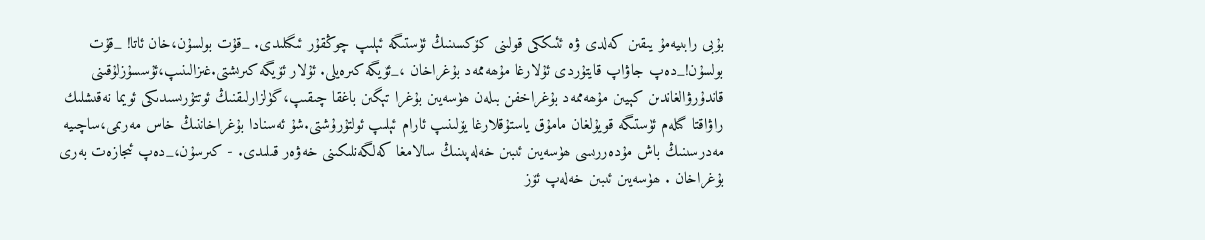بۇبى رابىيەمۇ يىقىن كەلدى ۋە ئئىككى قولىنى كۆكسىنىڭ ئۈستىگە ئېلىپ چوڭقۇر ئىگىلىدى. _قۇت بولسۇن،خان ئاتا! _قۇت بولسۇن!_دەپ جاۋاپ قايتۇردى ئۇلارغا مۇھەممەد بۇغراخان ،_ئۆيگە كىرەيلى. ئۇلار ئۆيگە كىرىشتى.غىزالىنىپ،ئۇسسۇزلۇقىنى قاندۇرۋالغاندىن كېيىن مۇھەممەد بۇغراخفن بىلەن ھۈسەيىن بۇغرا تېگىن باغقا چىقىپ،گۈلزارلىقنىڭ ئوتتۇرىسىدىكى ئويما نەقىشلىك راۋاقتا گىلەم ئۈستىگە قويۇلغان مامۇق ياستۇقلارغا يۆلىنىپ ئارام ئېلىپ ئولتۇرۇشتى.شۇ ئەسنادا بۇغراخاننىڭ خاس مەرىمى،ساچىيە مەدرسىنىڭ باش مۇدەررىسى ھۈسەيىن ئىبىن خەلەپىنىڭ سالامغا كەلگەنلىكىنى خەۋەر قىلىدى. - كىرسۇن،_دەپ ئىجازەت بەرى بۇغراخان . ھۈسەيىن ئىبىن خەلەپ ئۆز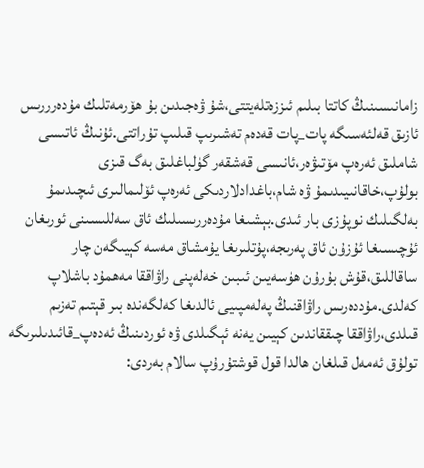زامانىسىنىڭ كاتتا بىلىم ئىززەتلەيتتى،شۇ ۋەجىدىن بۇ ھۆرمەتلىك مۇدەرررىس ئازىق قەلئەسىگە پات_پات قەدەم تەشىرىپ قىلىپ تۇراتتى.ئۇنىڭ ئاتىسى شاملىق ئەرەپ مۆتىۋەر،ئانىسى قەشقەر گۈلباغلىق بەگ قىزى بولۇپ،خاقانىيىدىمۇ ۋە شام،باغدادلاردىكى ئەرەپ ئۆلىمالىرى ئىچىدىمۇ بەلگىلىك نوپۇزى بار ئىدى.بېشىغا مۇدەررىسىلىك ئاق سەللىسىنى ئورىغان ئۇچىسىغا ئۇزۇن ئاق پەرىجە،پۇتلىرىغا يۇمشاق مەسە كېيىگەن چار ساقاللىق،قۇش بۇرۇن ھۈسەيىن ئىبىن خەلەپنى راۋاققا مەھمۇد باشلاپ كەلدى.مۇددەرىس راۋاقنىڭ پەلەمپىيى ئالدىغا كەلگەندە بىر قېتىم تەزىم قىلدى،راۋاققا چىققاندىن كېيىن يەنە ئېگىلدى ۋە ئوردىنىڭ ئەدەپ_قائىدىلىرىگە تولۇق ئەمەل قىلغان ھالدا قول قوشتۇرۇپ سالام بەردى: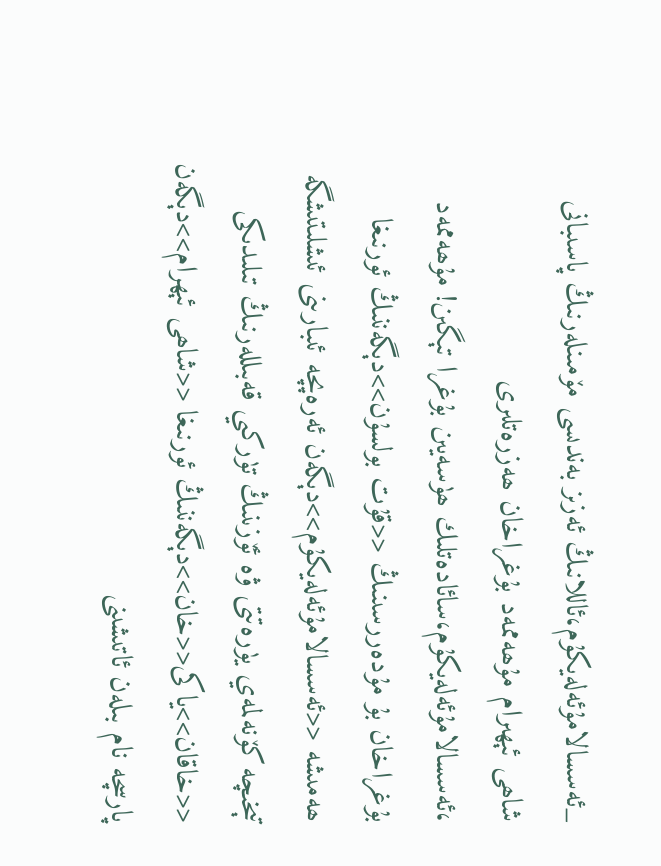_ئەسسالامۇئەلەيكۇم،ئاللانىڭ ئەزىز بەندىسى مۆمىنلەرنىڭ پاسىبانى شاھى ئېھىرام مۇھەممەد بۇغراخان ھەزرەتلىرى ،ئەسسالامۇئەلەيكۇم،سائادەتلىك ھۈسەيىن بۇغرا تېگىن! مۇھەممەد بۇغراخان بۇ مۇدەررسىنىڭ <<قۇت بولسۇن>>دېگەننىڭ ئورنىغا ھەمىشە <<ئەسسالامۇئەلەيكۇم>>دېگەن ئەرەپچە ئىبارىنى ئىشلىتىشگە تېخىچە كۆنەلمەي يۈرەتتى ۋە ئۆزىنىڭ تۈركىي قەبىللەرنىڭ تىلىدىكى <<خاقان>>ياكى<<خان>>دېگەننىڭ ئورنىغا <<شاھى ئېھرام>>دېگەن پارسچە نام بىلەن ئاتىشىنى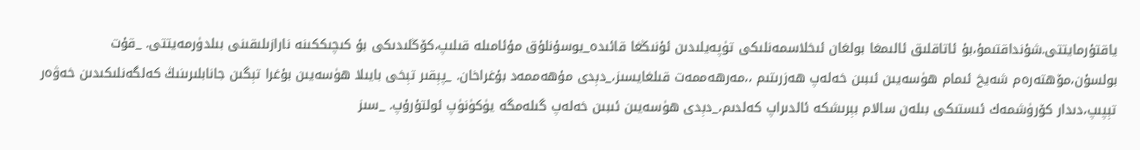ياقتۇرمايتتى.شۇنداقتىمۇ،بۇ ئاتاقلىق ئالىمغا بولغان ئىخلاسمەنلىكى تۈپەيلىدىن ئۇنىڭغا قائىدە_يوسۇنلۇق مۇئامىلە قىلىپ،كۆڭلىدىكى بۇ كىچىككىنە نارازىلىقىنى بىلدۈرمەيتتى. _قۇت بولسۇن،مۆھتەرەم شەيخ ئىمام ھۈسەيىن ئىبىن خەلەپ ھەزرىتىم ،،مەرھەممەت قىلغايسىز،_دېدى مۇھەممەد بۇغراخان. _پېقىر تېخى بايىلا ھۈسەيىن بۇغرا تېگىن جانابلىرىنىڭ كەلگەنلىكىدىن خەۋەر تېپىپ،دىدار كۆرۈشمەك ئىستىكى بىلەن سالام بېرىشكە ئالدىراپ كەلدىم،_دېدى ھۈسەيىن ئىبىن خەلەپ گىلەمگە يۈكۈنۈپ ئولتۇرۇپ. _سىز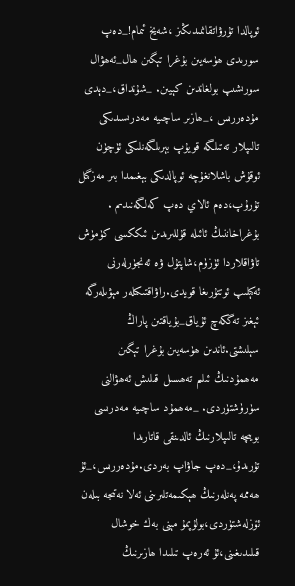ئوپالدا تۇرۋاتقانمىدىڭىز ،شەيخ ئىمام!_دەپ سورىدى ھۈسەيىن بۇغرا تېگىن ھال_ئەھۋال سورىشىپ بولغاندىن كېيىن. _شۇنداق،_دېدى مۇدەررىس ،_ھازىر ساچىيە مەدرىسىدىكى تالىپلار تەتىلگە قويۇپ بېرىلگەنلىكى ئۈچۈن ئوقۇش باشلانغۇچە ئوپالدىكى بېغىمدا بىر مەزگىل تۇرۇپ،دەم ئالاي دەپ كەلگەنىدىم . بۇغراخاننىڭ ئائىلە قۇللىرىدىن ئىككسى كۈمۈش تاۋاقلاردا ئۈزۈم،شاپتۇل ۋە ئەنجۈرلەرنى ئەكېلىپ ئوتتۇرىغا قويدى.راۋاقتىكىلەر مېۋىلەرگە ئېغىز تەگكەچ ئۇياق_بۇياقتىن پاراڭ سېلىشتى.ئاندىن ھۈسەيىن بۇغرا تېگىن مەھمۇدنىڭ ئىلىم تەھسىل قىلىش ئەھۋالنى سۈرۈشتۈردى. _مەھمۇد ساچىيە مەدرىسى بويىچە تالىپلارنىڭ ئالدىنقى قاتارىدا تۇرىدۇ،_دەپ جاۋاپ بەردى.مۇدەررىس،_ئۇ ھەممە پەنلەرنىڭ ھېكىمەتلىرىنى ئەلا نەتىجە بىلەن ئۆزلەشتۈردى،بولۇپمۇ مېنى بەك خوشال قىلىدىغىنى،ئۇ ئەرەپ تىلىدا ھازىرنىڭ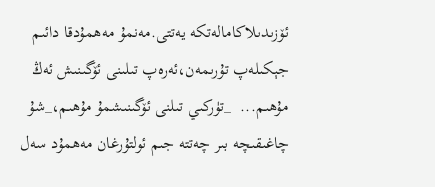ئۆزىدىلاكامالەتكە يەتتى.مەنمۇ مەھمۇدقا دائىم جېكىلەپ تۇرىمەن،ئەرەپ تىلىنى ئۆگىنىش ئەڭ مۇھىم...  _تۈركىي تىلنى ئۆگىنىشمۇ مۇھىم،_شۇ چاغىقىچە بىر چەتتە جىم ئولتۇرغان مەھمۇد سەل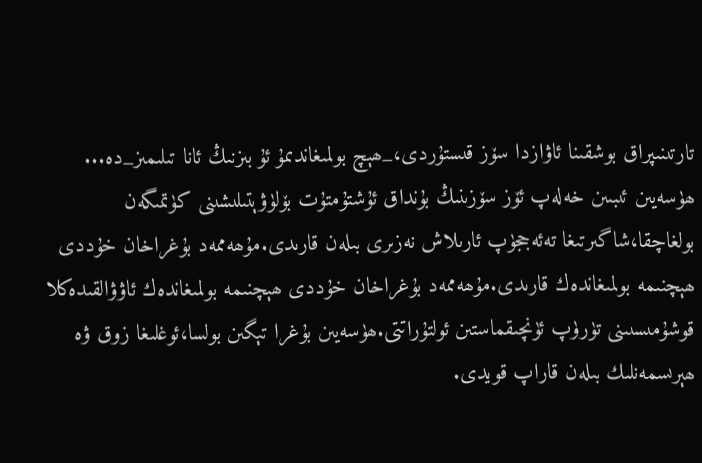تارتىنىپراق بوشقىنا ئاۋازدا سۆز قىستۇردى،_ھېچ بولمىغاندىمۇ ئۇ بىزنىڭ ئانا تىلىمىز_دە... ھۈسەيىن ئىبىىن خەلەپ ئۆز سۆزىنىڭ بۇنداق ئۇشتۇمتۇت بۆلۈۋېتىلىشىنى كۈتمىگەن بولغاچقا،شاگىرتىغا تەئەججۈپ ئارىلاش نەزىرى بىلەن قارىدى.مۇھەممەد بۇغراخان خۇددى ھېچنىمە بولمىغاندەك قارىدى.مۇھەممەد بۇغراخان خۇددى ھېچنىمە بولمىغاندەك ئاۋۋالقىدەكلا قوشۇمىسىىنى تۈرۈپ ئۈنچىقماستىن ئولتۇراتتى.ھۈسەيىن بۇغرا تېگىن بولسا،ئوغلىغا زوق ۋە ھېرىسمەنلىك بىلەن قاراپ قويدى.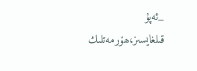_ئەپۇ قىلغايسىز،ھۆرمەتلىك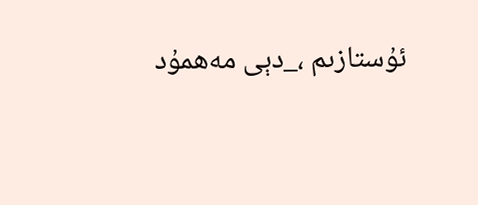ئۇستازىم ،_دېى مەھمۇد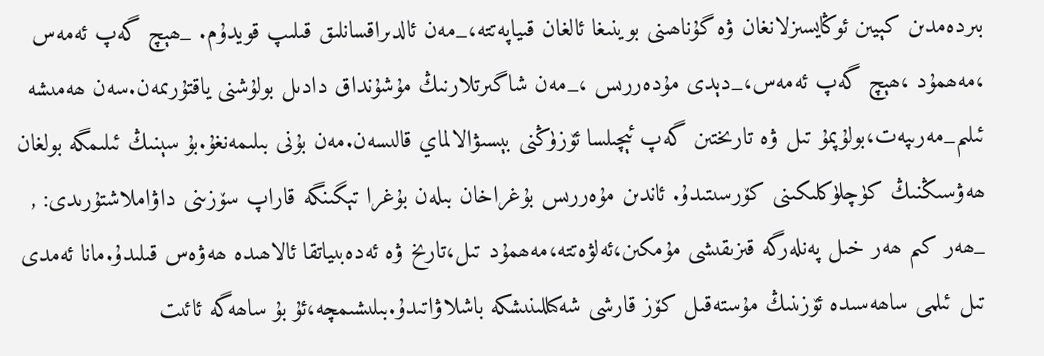بىردەمدىن كېيىن ئوڭايسىزلانغان ۋە گۇناھىنى بوينىغا ئالغان قىياپەتتە،_مەن ئالدىراقسانلىق قىلىپ قويدۇم. _ھېچ گەپ ئەمەس ،مەھمۇد ،ھېچ گەپ ئەمەس،_دېدى مۇدەررىس ،_مەن شاگىرتلارنىڭ مۇشۇنداق دادىل بولۇشنى ياقتۇرىمەن.سەن ھەمىشە ئىلىم_مەرىپەت،بولۇپمۇ تىل ۋە تارىختىن گەپ ئېچىلسا ئۆزۈڭنى بېسىۋالالماي قالىسەن.مەن بۇنى بىلىمەنغۇ.بۇ سېنىڭ ئىلىمگە بولغان ھەۋسىڭنىڭ كۈچلۈكلىكىنى كۆرسىتىدۇ. ئاندىن مۇەررىس بۇغراخان بىلەن بۇغرا تېگىنگە قاراپ سۆزىنى داۋاملاشتۇرىدى: , _ھەر كىم ھەر خىل پەنلەرگە قىزىقىشى مۇمكىن،ئەلۋەتتە،مەھمۇد تىل،تارىخ ۋە ئەدەبىياتقا ئالاھىدە ھەۋەس قىلىدۇ.مانا ئەمدى تىل ئىلمى ساھەسىدە ئۆزىنىڭ مۇستەقىل كۆز قارشى شەكىللىنىشكە باشلاۋاتىدۇ.بىلىشىمچە،ئۇ بۇ ساھەگە ئائىت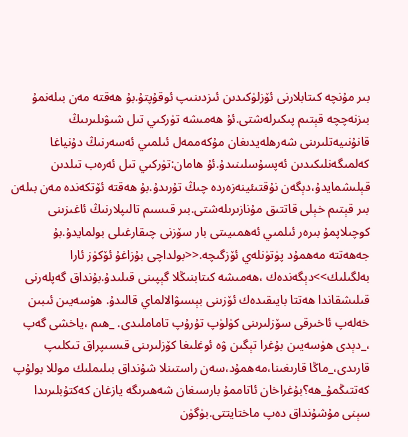بىر مۇنچە كىتابلارنى ئۆزلۈكىدىن ئىزدىنىپ ئوقۇپتۇ.بۇ ھەقتە مەن بىلەنمۇ بىزنەچچە قېتىم پىكىرلەشتى.ئۇ ھەمىشە تۈركىي تىل شىۋىلىرىىڭ قانۇنىيەتلىرىنى شەرھلەيدىغان مۇكەممەل ئىلمىي ئەسەرنىڭ دۇنياغا كەلمىگەنلىكىدىن ئەپسۇسلىنىدۇ.ئۇ ھامان:تۈركىي تىل ئەرەب تىلدىن قېلىشمايدۇ،دېگەن نۇقتىئينەزەردە چىڭ تۇرىدۇ.بۇ ھەقتە ئۆتكەندە مەن بىلەن بىر قېتىم خېلى قاتتىق مۇنازىرىلەشتى.بىر قىسىم تالىپلارنىڭ ئاغىزىنى كوچىلاپمۇ بىرەر ئىلمىي ئەھمىيىتى بار سۆزنى چىقارغىلى بولمايدۇ.بۇ جەھەتتە مەھمۇد پۈتۈنلەي ئۆزگىچە.<<بولداچى بۇزاغۇ ئۆكۈز ئارا بەلگىلىك>>دېگەندەك ،ھەمىشە كىتابنىڭلا گېپىنى قىلىدۇ.بۇنداق گەپلەرنى قىلىشقاندا ھەتتا بايىقىدەك ئۆزىنى بېسىۋالالماي قالىدۇ. ھۈسەيىن ئىبىن خەلەپ ئاخىرقى سۆزلىرىنى كۈلۈپ تۇرۇپ تاماملىدى. _ھىم ،ياخشى گەپ ،_دېدى ھۈسەيىن بۇغرا تېگىن ۋە ئوغلىغا كۆزلىرىنى قىسىپراق تىكلىپ قارىدى،_ماڭا قارىغىنا،مەھمۇد،سەن راستىنلا شۇنداق بىلىملىك موللا بولۇپ كەتتىڭمۇ_ھە؟بۇغراخان ئاتاممۇ بارسىغان شەھىرىگە يازغان كەكتۇبلىرىدا سېنى مۇشۇنداق دەپ ماختايتتى.بۈگۈن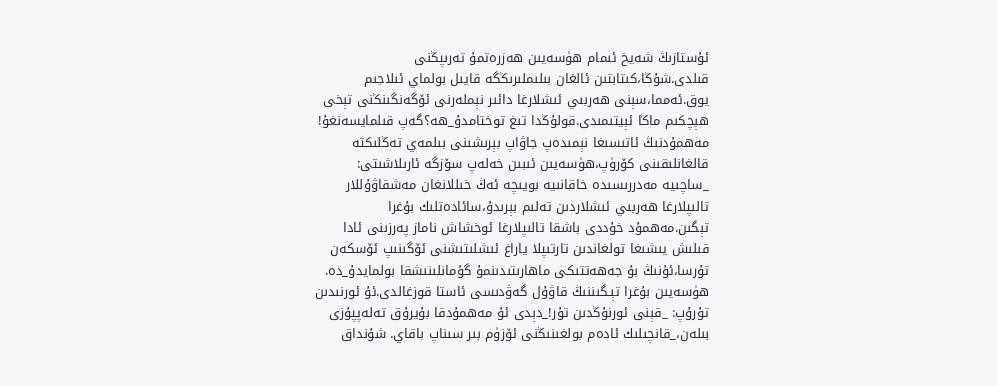ئۇستازىڭ شەيخ ئىمام ھۈسەيىن ھەزرەتمۇ تەرىپڭنى قىلدى.شۇڭا،كىتابتىن ئالغان بىلىملىرىڭگە قايىل بولماي ئىلاجىم يوق.ئەمما،سېنى ھەربىي ئىشلارغا دائىر نېملەرنى ئۆگەنگىنڭنى تېخى ھېچكىم ماڭا ئېيتىمىدى.قولۇڭدا تىغ توختامدۇ_ھە؟گەپ قىلمايسەنغۇ! مەھمۇدنىڭ ئاتىسىغا نېمىدەپ جاۋاپ بېرىشىنى بىلمەي تەڭلىكتە قالغانلىقىنى كۆرۈپ،ھۈسەيىن ئىبىن خەلەپ سۆزگە ئارىلاشىتى: _ساچىيە مەدررىسىدە خاقانىيە بويىچە ئەڭ خىللانغان مەشقاۋۇللار تالىپلارغا ھەربىي ئىشلاردىن تەلىم بېرىدۇ،سائادەتلىك بۇغرا تېگىن.مەھمۇد خۇددى باشقا تالىپلارغا ئوخشاش ناماز پەرزىنى ئادا قىلىش يىشىغا تولغاندىن تارتىپلا ياراغ ئىشلىتىشنى ئۆگىنىپ ئۆسكەن تۇرسا،ئۇنىڭ بۇ جەھەتتىكى ماھارىتىدىنمۇ گۇمانلىنىشقا بولمايدۇ_دە. ھۈسەيىن بۇغرا تېـگىننىڭ قاۋۇل گەۋدىسى ئاستا قوزغالدى.ئۇ ئورنىدىن تۇرۇپ: _قېنى ئورنۇڭدىن تۇر!_دېدى ئۇ مەھمۇدقا بۇيرۇق تەلەپپۇزى بىلەن،_قانچىلىك ئادەم بولغىنىڭنى ئۆزۈم بىر سىناپ باقاي. شۇنداق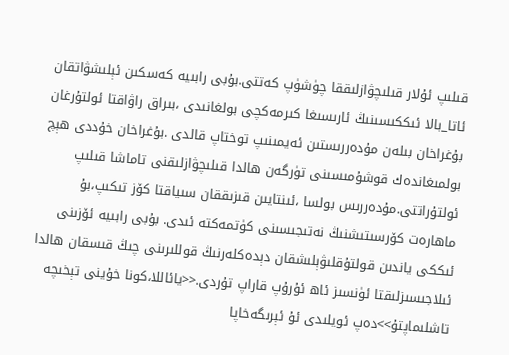قىلىپ ئۇلار قىلىچۋازلىققا چۈشۈپ كەتتى.بۇبى رابىيە كەسكىن ئېلىشۋاتقان ئاتا_بالا ئىككىسىنىڭ ئارىسىغا كىرمەكچى بولغانىدى ،بىراق راۋاقتا ئولتۇرغان بۇغراخان بىلەن مۇدەررىستىن ئەيمىنىپ توختاپ قالدى .بۇغراخان خۇددى ھېچ بولمىغاندەك قوشۇمىسىنى تۈرگەن ھالدا قىلىچۋازلىقنى تاماشا قىلىپ ئولتۇراتتى.مۇدەررىس بولسا ،ئىنتايىن قىزىققان سىياقتا كۆز تىكىپ،بۇ ماھارەت كۆرسىتىشنىڭ نەتىجىسىنى كۈتمەكتە ئىدى. بۇبى رابىيە ئۆزىنى ئىككى ياندىن قولتۇقلىۋېلىشقان دېدەكلەرنىڭ قوللىرىنى چىڭ قىسقان ھالدا ئىلاجىسىزلىقتا ئۈنسىز ئاھ ئۇرۇپ قاراپ تۇردى.<<يائاللا،كونا خۇينى تېخىچە تاشلىماپتۇ>>دەپ ئويلىدى ئۇ ئېرىگەخاپا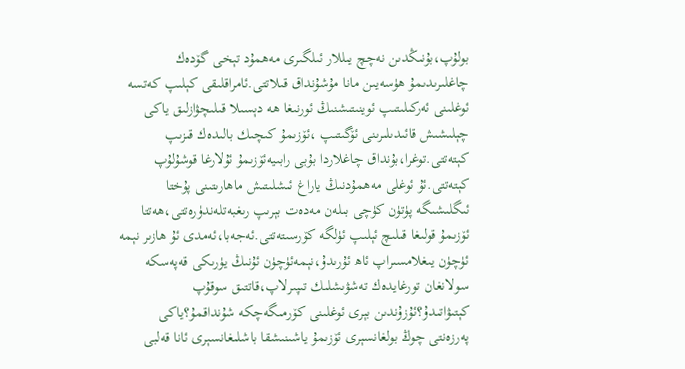بولۇپ،بۇنىڭدىن نەچچ يىللار ئىلگىرى مەھمۇد تېخى گۆدەك چاغلىرىدىمۇ ھۈسەيىن مانا مۇشۇنداق قىلاتتى.ئامراقلىقى كېلىپ كەتسە ئوغلىنى ئەركىلىتىپ ئوينىتىشنىڭ ئورنىغا ھە دېسىلا قىلىچۋازلىق ياكى چېلىشىش قائىدىلىرىنى ئۆگىتىپ ،ئۆزىمۇ كىچىك بالىدەك قىزىپ كېتەتتى.توغرا،بۇنداق چاغلاردا بۇبى رابىيەئۆزىمۇ ئۇلارغا قوشۇلۇپ كېتەتتى.ئۇ ئوغلى مەھمۇدنىڭ ياراغ ئىشلىتىش ماھارىتىنى پۇختا ئىگلىشىگە پۈتۈن كۈچى بىلەن مەدەت بېرىپ رىغبەتلەندۈرەتتى،ھەتتا ئۆزىمۇ قولىغا قىلىچ ئېلىپ ئۈلگە كۆرسىتەتتى.ئەجەبا،ئەمدى ئۇ ھازىر نېمە ئۈچۈن يىغلامسىراپ ئاھ ئۇرىدۇ،نېمەئۈچۈن ئۇنىڭ يۈرىكى قەپەسكە سولانغان تورغايدەك تەشۋىشلىك تىپىرلاپ،قاتتىق سوقۇپ كېتىۋاتىدۇ؟ئۇزۇندىن بېرى ئوغلىنى كۆرمىگەچكە شۇنداقمۇ؟ياكى پەرزەنتى چوڭ بولغانسېرى ئۆزىمۇ ياشىنىشقا باشلىغانسېرى ئانا قەلبى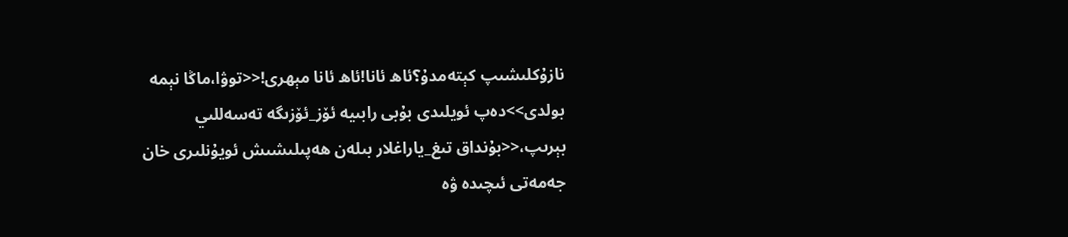نازۇكلىشىپ كېتەمدۇ؟ئاھ ئانا!ئاھ ئانا مېھرى!<<توۋا،ماڭا نېمە بولدى>>دەپ ئويلىدى بۇبى رابىيە ئۆز_ئۆزىگە تەسەللىي بېرىپ،<<بۇنداق تىغ_ياراغلار بىلەن ھەپىلىشىش ئويۇنلىرى خان جەمەتى ئىچىدە ۋە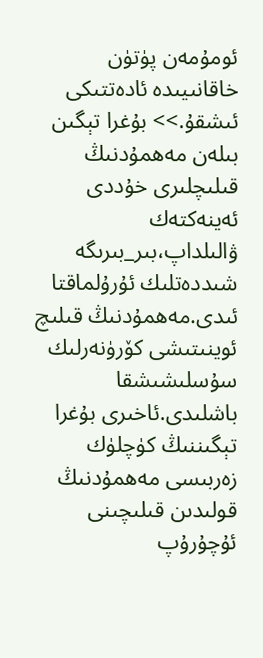ئومۇمەن پۈتۈن خاقانىيىدە ئادەتتىكى ئىشقۇ.>> بۇغرا تېگىن بىلەن مەھمۇدنىڭ قىلىچلىرى خۇددى ئەينەكتەك ۋالىلداپ،بىر_بىرىگە شىددەتلىك ئۇرۇلماقتا ئىدى.مەھمۇدنىڭ قىلىچ ئوينىتىشى كۆرۈنەرلىك سۇسلىشىشقا باشلىدى.ئاخىرى بۇغرا تېگىننىڭ كۈچلۈك زەربىسى مەھمۇدنىڭ قولىدىن قىلىچىنى ئۇچۇرۇپ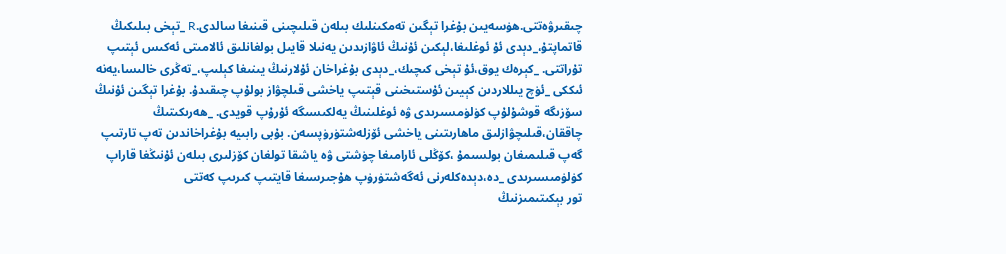چىقىرۋەتتى.ھۈسەيىن بۇغرا تېگىن تەمكىنلىك بىلەن قىلىچىنى قىنىغا سالدى.R _تېخى بىلىكىڭ قاتماپتۇ،_دېدى ئۇ ئوغلىغا،لېكىن ئۇنىڭ ئاۋازىدىن يەنىلا قايىل بولغانلىق ئالامىتى ئەكىس ئېتىپ تۇراتتى. _كېرەك يوق،ئۇ تېخى كىچىك،_دېدى بۇغراخان ئۇلارنىڭ يىنىغا كېلىپ،_تەڭرى خالىسا،يەنە ئىككى _ئۈچ يىللاردىن كېيىن ئۇستىخىنى قېتىپ ياخشى قىلچۋاز بولۇپ چىقىدۇ. بۇغرا تېگىن ئۇنىڭ سۆزىگە قوشۇلۇپ كۈلۈمسىرىدى ۋە ئوغلىنىڭ يەلكىسىگە ئۇرۇپ قويدى. _ھەرىكىتىڭ چاققان،قىلىچۋازلىق ماھارىتىنى ياخشى ئۆزلەشتۈرۈپسەن. بۇبى رابىيە بۇغراخاندىن تەپ تارتىپ گەپ قىلىمىغان بولسىمۇ ،كۆڭلى ئارامىغا چۈشتى ۋە ياشقا تولغان كۆزلىرى بىلەن ئۇنىڭغا قاراپ كۈلۈمىسىرىدى _دە،دېدەكلەرنى ئەگەشتۈرۈپ ھۇجىرسىغا قايتىپ كىرىپ كەتتى
تور بېكىتىمىزنىڭ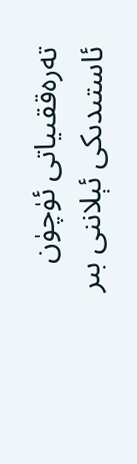تەرەققىياتى ئۈچۈن ئاستىدىكى ئېلاننى بىر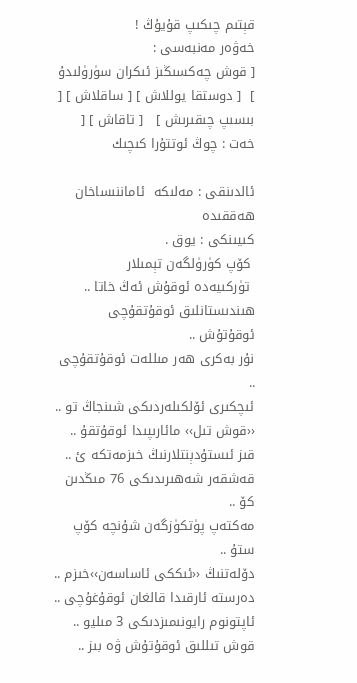قېتىم چىكىپ قۇيۇڭ !
خەۋەر مەنبەسى :
[ قوش چەكسىڭىز ئىكران سۈرۈلىدۇ ]  [ دوستقا يوللاش ] [ ساقلاش ] [ بىسىپ چىقىرىش ]   [ تاقاش ] [ خەت : چوڭ ئوتتۇرا كىچىك

ئالدىنقى : مەلىكە  ئاماننىساخان  ھەققىدە
كىيىنكى : يوق .
 كۆپ كۈرۈلگەن تېمىلار
 تۈركىيەدە ئوقۇش ئەڭ خاتا ..
ھىندىستانلىق ئوقۇتقۇچى ئوقۇتۇش ..
نۇر بەكرى ھەر مىللەت ئوقۇتقۇچى ..
ئىچكىرى ئۆلكىلەردىكى شىنجاڭ تو ..
‹‹قوش تىل›› مائارىپىدا ئوقۇتقۇ ..
قىز ئىستۇدېنتلارنىڭ خىزمەتكە ئ ..
قەشقەر شەھىرىدىكى 76 مىڭدىن كۆ ..
مەكتەپ پۈتكۈزگەن شۇنچە كۆپ ستۇ ..
دۆلەتنىڭ ‹‹ئىككى ئاساسەن››خىزم ..
دەرستە ئارقىدا قالغان ئوقۇغۇچى ..
ئاپتونوم رايونىمىزدىكى 3 مىليو ..
قوش تىللىق ئوقۇتۇش ۋە بىز ..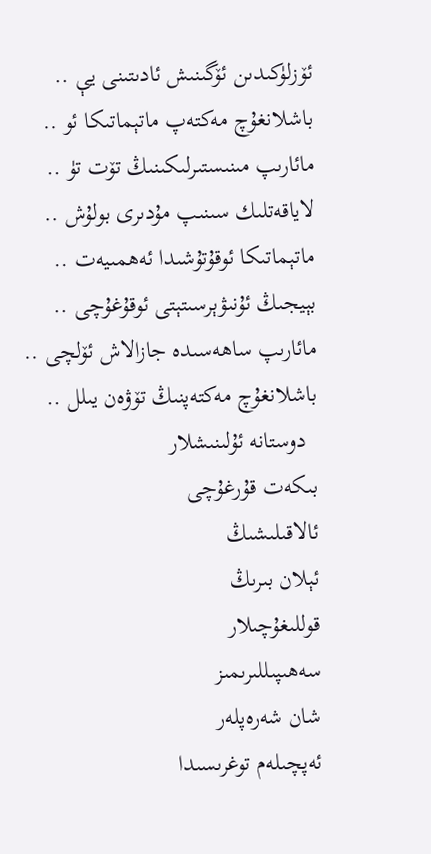ئۆزلۈكىدىن ئۆگىنىش ئادىتىنى يې ..
باشلانغۇچ مەكتەپ ماتېماتىكا ئو ..
مائارىپ مىنىستىرلىكىنىڭ تۆت تۈ ..
لاياقەتلىك سىنىپ مۇدىرى بولۇش ..
ماتېماتىكا ئوقۇتۇشىدا ئەھمىيەت ..
بېيجىڭ ئۇنىۋېرسىتېتى ئوقۇغۇچى ..
مائارىپ ساھەسىدە جازالاش ئۆلچى ..
باشلانغۇچ مەكتەپنىڭ تۆۋەن يىلل ..
  دوستانە ئۇلىنىشلار
بىكەت قۇرغۇچى
ئالاقىلىشىڭ
ئېلان بىرىڭ
قوللىغۇچىلار
سەھىپىللىرىمىز
شان شەرەپلەر
ئەپچىلەم توغرىسىدا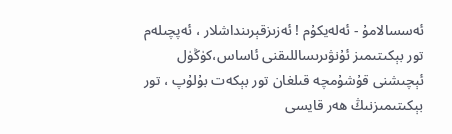ئەسسالامۇ - ئەلەيكۇم ! ئەزىزقېرىنداشلار ، ئەپچىلەم تور بېكىتىمىز ئۇنۋىرىساللىقنى ئاساس،كۈڭۈل ئېچىشنى قۇشۇمچە قىلغان تور بېكەت بۇلۇپ ، تور بېكىتىمىزنىڭ ھەر قايسى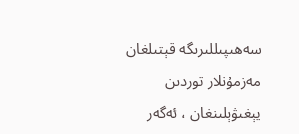سەھىپىللىرىگە قېتىلغان مەزمۇنلار توردىن يېغىۋېلىنغان ، ئەگەر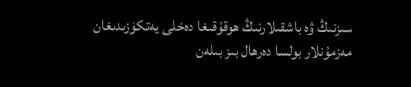سىزنىڭ ۋە باشقىلارنىڭ ھوقۇقىغا دەخلى يەتكۈزىدىغان مەزمۇنلار بولسا دەرھال بىز بىلەن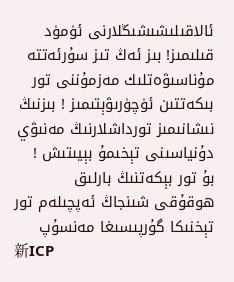ئالاقىلىشىشىڭلارنى ئۈمۈد قىلىمىز! بىز ئەڭ تىز سۇرئەتتە مۇناسىۋەتلىك مەزمۇننى تور بىكەتتىن ئۈچۈرىۋېتىمىز ! بىزنىڭ نىشانىمىز تورداشلارنىڭ مەنىۋي دۇنياسىنى تېخىمۇ بېيىتىش !
بۇ تور بېكەتنىڭ بارلىق ھوقۇقى شىنجاڭ ئەپچىلەم تور تېخنىكا گۇرپىسىغا مەنسۇپ
新ICP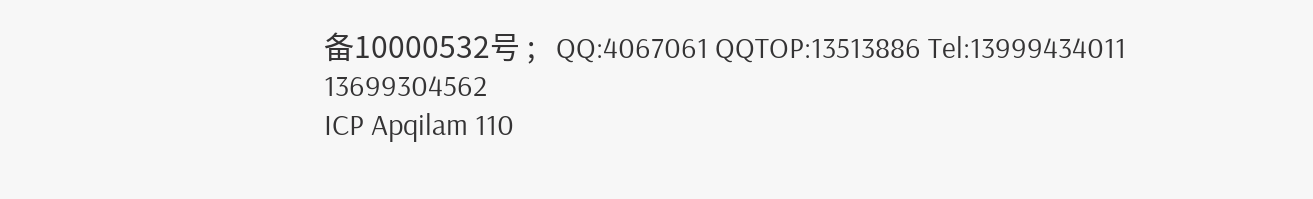备10000532号 ;   QQ:4067061 QQTOP:13513886 Tel:13999434011 13699304562
ICP Apqilam 110